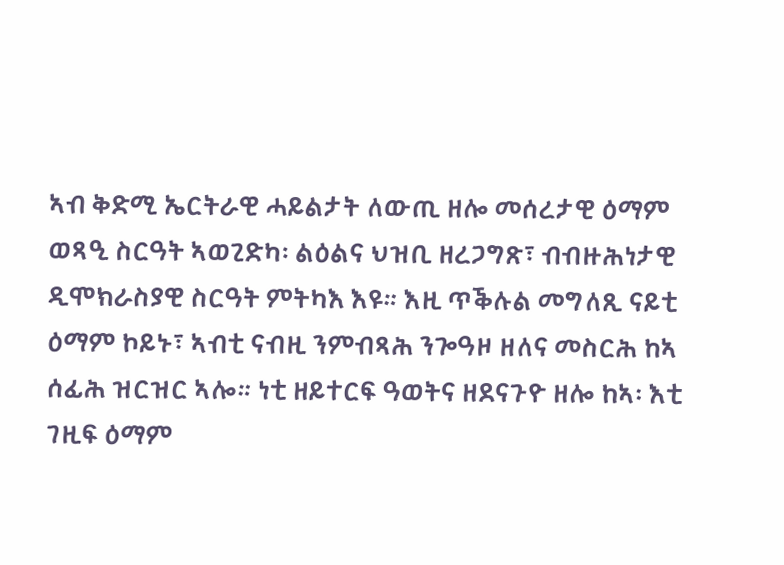ኣብ ቅድሚ ኤርትራዊ ሓይልታት ለውጢ ዘሎ መሰረታዊ ዕማም ወጻዒ ስርዓት ኣወጊድካ፡ ልዕልና ህዝቢ ዘረጋግጽ፣ ብብዙሕነታዊ ዲሞክራስያዊ ስርዓት ምትካእ እዩ። እዚ ጥቕሉል መግለጺ ናይቲ ዕማም ኮይኑ፣ ኣብቲ ናብዚ ንምብጻሕ ንጐዓዞ ዘለና መስርሕ ከኣ ሰፊሕ ዝርዝር ኣሎ። ነቲ ዘይተርፍ ዓወትና ዘደናጉዮ ዘሎ ከኣ፡ እቲ ገዚፍ ዕማም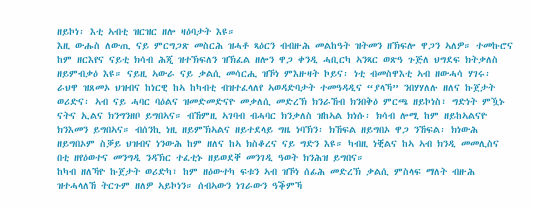ዘይኮነ፡ እቲ ኣብቲ ዝርዝር ዘሎ ዛዕባታት እዩ።
እዚ ውሑስ ለውጢ ናይ ምርግጋጽ መስርሕ ዝሓቶ ጻዕርን ብብዙሕ መልከዓት ዝትመን ዘኽፍሎ ዋጋን ኣለዎ። ተመኩሮና ከም ዘርእየና ናይቲ ክሳብ ሕጂ ዝተኽፍለን ዝኽፈል ዘሎን ዋጋ ቀንዲ ሓቢርካ ኣንጻር ወጽዓ ጉጅለ ህግደፍ ክትቃለስ ዘይምብቃዕ እዩ። ናይዚ ኣውራ ናይ ቃልሲ መሳርሒ ዝኾነ ምእዙዛት ኮይና፡ ነቲ ብመስዋእቲ ኣብ ዘውሓሳ ሃገሩ፡ ራህዋ ዝጸመኦ ህዝብና ከነርዊ ከኣ ከካብቲ ብዝተፈላለየ ኣወዳድባታት ተመዓዳዲና “ያላኻ” ንበሃሃለሉ ዘለና ኩጀታት ወሪድና፡ ኣብ ናይ ሓባር ባዕልና ዝመድመድናዮ መቃለሲ መድረኽ ክንራኸብ ክንበቅዕ ምርጫ ዘይኮነስ፣ ግድነት ምዃኑ ናትና ኢልና ክንግንዘቦ ይግበኣና። ብኸምዚ ኣገባብ ብሓባር ክንቃለስ ዝከኣል ክነሱ፡ ክሳብ ሎሚ ከም ዘይከኣልናዮ ክንእመን ይግበኣና። ብሰንኪ ነዚ ዘይምኽኣልና ዘይተደላይ ግዜ ነባኽን፡ ክኸፍል ዘይግበኦ ዋጋ ንኸፍል፡ ክነውሕ ዘይግበኦም ስቓይ ህዝብና ነንውሕ ከም ዘለና ከኣ ክስቆረና ናይ ግድን እዩ። ካብዚ ነቒልና ከኣ ኣብ ክንዲ መመሊስና በቲ ዘየዕወተና መንግዲ ንዳኽር ተፈቲኑ ዘይወደቐ መንገዲ ዓወት ክንሕዝ ይግበና።
ከካብ ዘለኻዮ ኩጀታት ወሪድካ፣ ከም ዘዕውተካ ፍቱን ኣብ ዝኾነ ሰፊሕ መድረኽ ቃልሲ ምስላፍ ማለት ብዙሕ ዝተሓላለኸ ትርጉም ዘለዎ ኣይኮነን። ሰብኣውን ነገራውን ዓቕምኻ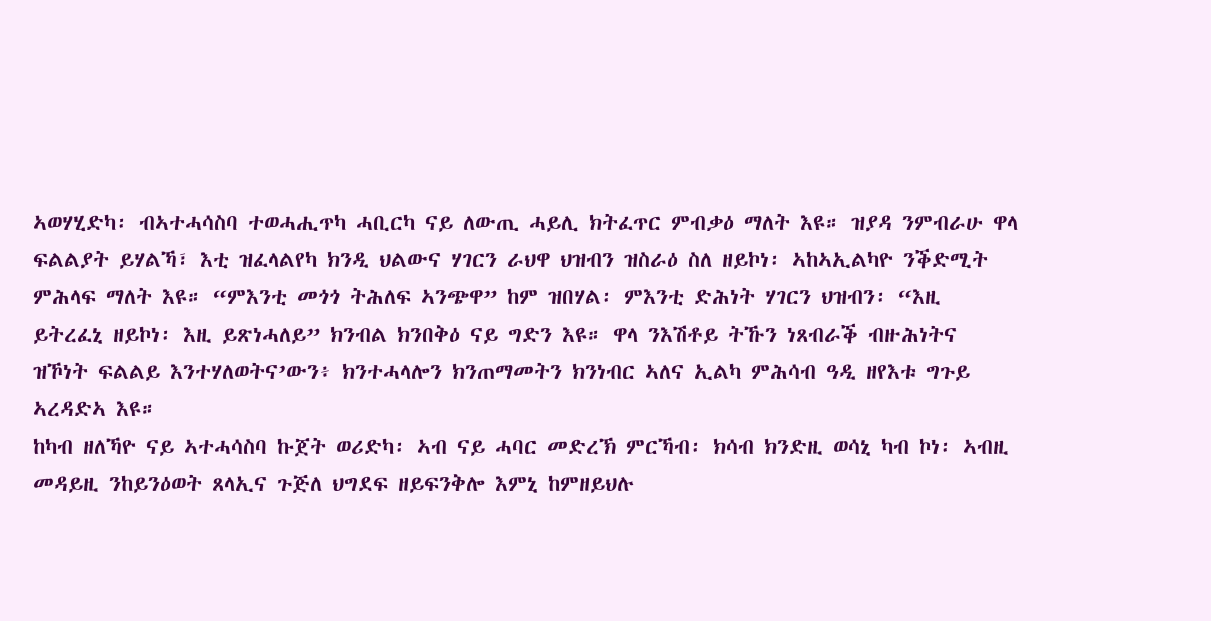ኣወሃሂድካ፡ ብኣተሓሳስባ ተወሓሒጥካ ሓቢርካ ናይ ለውጢ ሓይሊ ክትፈጥር ምብቃዕ ማለት እዩ። ዝያዳ ንምብራሁ ዋላ ፍልልያት ይሃልኻ፣ እቲ ዝፈላልየካ ክንዲ ህልውና ሃገርን ራህዋ ህዝብን ዝስራዕ ስለ ዘይኮነ፡ ኣከኣኢልካዮ ንቕድሚት ምሕላፍ ማለት እዩ። “ምእንቲ መጎጎ ትሕለፍ ኣንጭዋ” ከም ዝበሃል፡ ምእንቲ ድሕነት ሃገርን ህዝብን፡ “እዚ ይትረፈኒ ዘይኮነ፡ እዚ ይጽነሓለይ” ክንብል ክንበቅዕ ናይ ግድን እዩ። ዋላ ንእሽቶይ ትኹን ነጸብራቕ ብዙሕነትና ዝኾነት ፍልልይ እንተሃለወትና’ውን፥ ክንተሓላሎን ክንጠማመትን ክንነብር ኣለና ኢልካ ምሕሳብ ዓዲ ዘየእቱ ግጉይ ኣረዳድኣ እዩ።
ከካብ ዘለኻዮ ናይ ኣተሓሳስባ ኩጀት ወሪድካ፡ ኣብ ናይ ሓባር መድረኽ ምርኻብ፡ ክሳብ ክንድዚ ወሳኒ ካብ ኮነ፡ ኣብዚ መዳይዚ ንከይንዕወት ጸላኢና ጉጅለ ህግደፍ ዘይፍንቅሎ እምኒ ከምዘይህሉ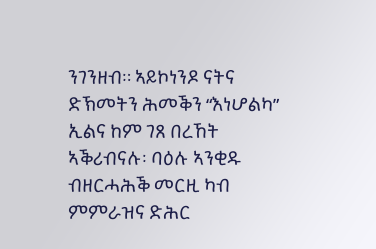ንገንዘብ። ኣይኮነንዶ ናትና ድኽመትን ሕመቕን “እነሆልካ” ኢልና ከም ገጸ በረኸት ኣቕሪብናሉ፡ ባዕሉ ኣንቂዱ ብዘርሓሕቕ መርዚ ካብ ምምራዝና ድሕር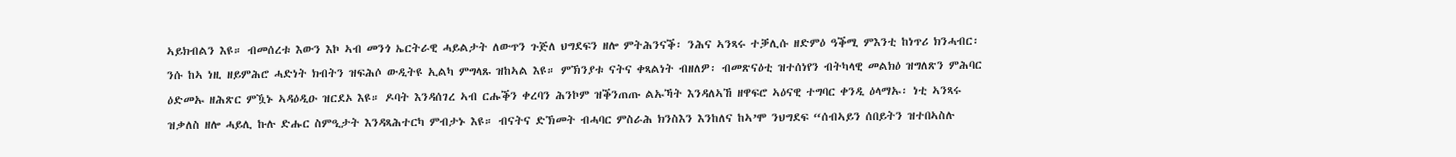ኣይክብልን እዩ። ብመሰረቱ እውን እኮ ኣብ መንጎ ኤርትራዊ ሓይልታት ለውጥን ጉጅለ ህግደፍን ዘሎ ምትሕንናቕ፡ ንሕና ኣንጻሩ ተቓሊሱ ዘድምዕ ዓቕሚ ምእንቲ ከነጥሪ ክንሓብር፡ ንሱ ከኣ ነዚ ዘይምሕሮ ሓድነት ክብትን ዝፍሕሶ ውዲትዩ ኢልካ ምግላጹ ዝከኣል እዩ። ምኽንያቱ ናትና ቀጻልነት ብዘለዎ፡ ብመጽናዕቲ ዝተሰነየን ብትካላዊ መልክዕ ዝግለጽን ምሕባር ዕድመኡ ዘሕጽር ምዃኑ ኣዳዕዲዑ ዝርደኦ እዩ። ዶባት እንዳሰገረ ኣብ ርሑቕን ቀረባን ሕንኮም ዝቕንጠጡ ልኡኻት እንዳለኣኸ ዘዋፍሮ ኣዕናዊ ተግባር ቀንዲ ዕላማኡ፡ ነቲ ኣንጻሩ ዝቃለስ ዘሎ ሓይሊ ኩሉ ድሑር ስምዒታት እንዳጻሕተርካ ምብታኑ እዩ። ብናትና ድኽመት ብሓባር ምስራሕ ክንስእን እንከለና ከኣ’ሞ ንህግደፍ “ሰብኣይን ሰበይትን ዝተበኣስሉ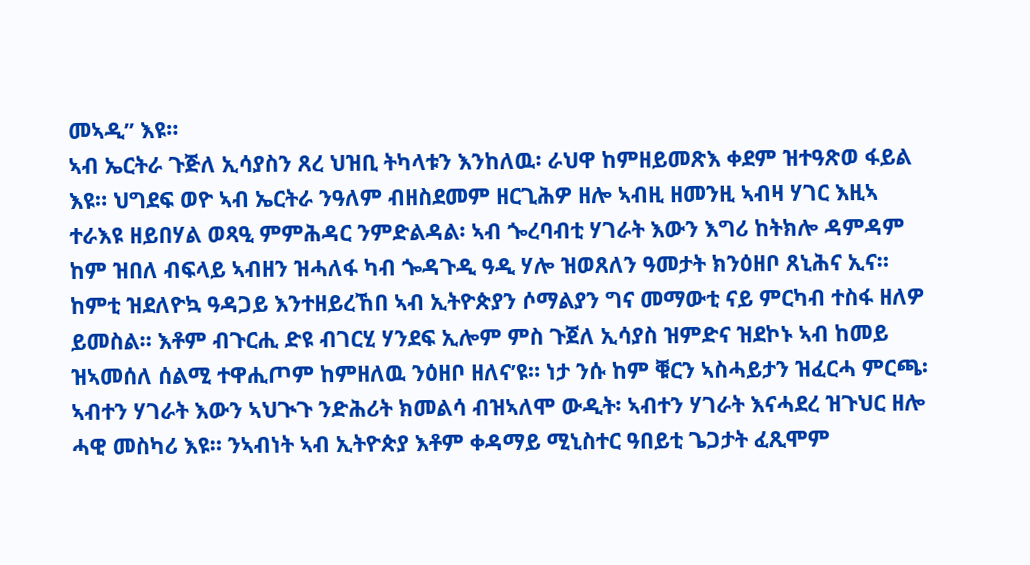መኣዲ” እዩ።
ኣብ ኤርትራ ጉጅለ ኢሳያስን ጸረ ህዝቢ ትካላቱን እንከለዉ፡ ራህዋ ከምዘይመጽእ ቀደም ዝተዓጽወ ፋይል እዩ። ህግደፍ ወዮ ኣብ ኤርትራ ንዓለም ብዘስደመም ዘርጊሕዎ ዘሎ ኣብዚ ዘመንዚ ኣብዛ ሃገር እዚኣ ተራእዩ ዘይበሃል ወጻዒ ምምሕዳር ንምድልዳል፡ ኣብ ጐረባብቲ ሃገራት እውን እግሪ ከትክሎ ዳምዳም ከም ዝበለ ብፍላይ ኣብዘን ዝሓለፋ ካብ ጐዳጉዲ ዓዲ ሃሎ ዝወጸለን ዓመታት ክንዕዘቦ ጸኒሕና ኢና። ከምቲ ዝደለዮኳ ዓዳጋይ እንተዘይረኸበ ኣብ ኢትዮጵያን ሶማልያን ግና መማውቲ ናይ ምርካብ ተስፋ ዘለዎ ይመስል። እቶም ብጉርሒ ድዩ ብገርሂ ሃንደፍ ኢሎም ምስ ጉጀለ ኢሳያስ ዝምድና ዝደኮኑ ኣብ ከመይ ዝኣመሰለ ሰልሚ ተዋሒጦም ከምዘለዉ ንዕዘቦ ዘለና’ዩ። ነታ ንሱ ከም ቑርን ኣስሓይታን ዝፈርሓ ምርጫ፡ ኣብተን ሃገራት እውን ኣህጒጉ ንድሕሪት ክመልሳ ብዝኣለሞ ውዲት፡ ኣብተን ሃገራት እናሓደረ ዝጉህር ዘሎ ሓዊ መስካሪ እዩ። ንኣብነት ኣብ ኢትዮጵያ እቶም ቀዳማይ ሚኒስተር ዓበይቲ ጌጋታት ፈጺሞም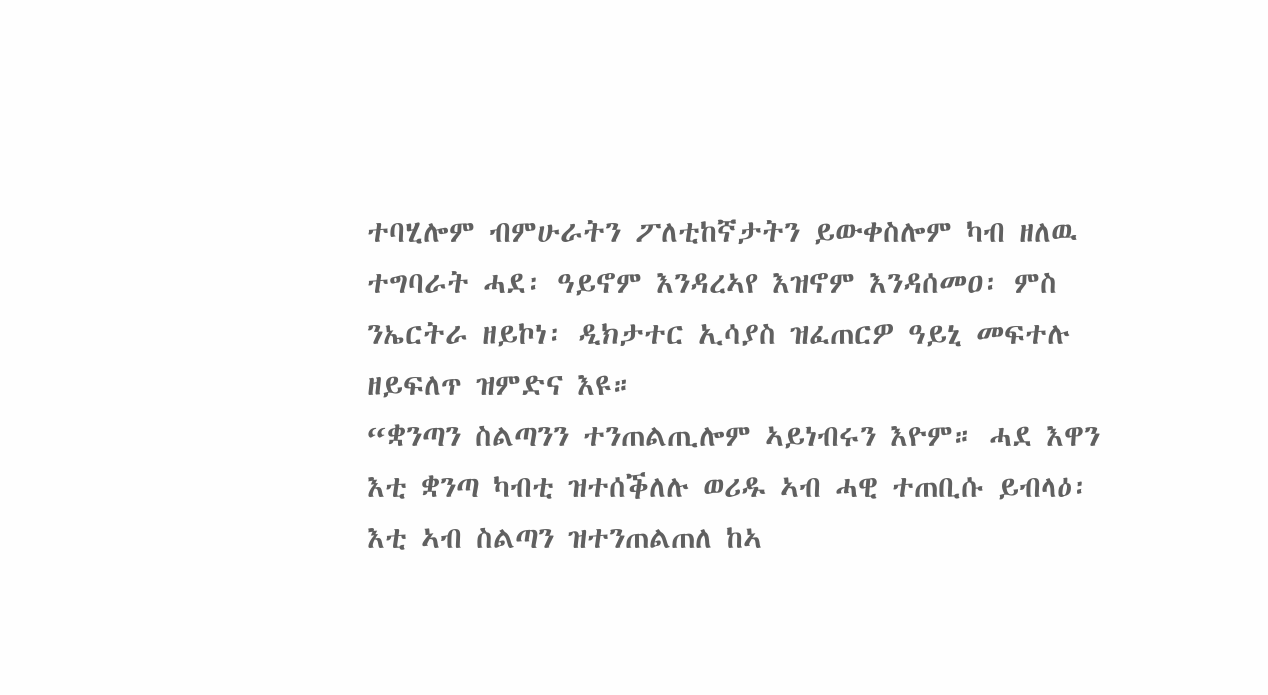ተባሂሎም ብምሁራትን ፖለቲከኛታትን ይውቀስሎም ካብ ዘለዉ ተግባራት ሓደ፡ ዓይኖም እንዳረኣየ እዝኖም እንዳሰመዐ፡ ምስ ንኤርትራ ዘይኮነ፡ ዲክታተር ኢሳያስ ዝፈጠርዎ ዓይኒ መፍተሉ ዘይፍለጥ ዝምድና እዩ።
“ቋንጣን ስልጣንን ተንጠልጢሎም ኣይነብሩን እዮም። ሓደ እዋን እቲ ቋንጣ ካብቲ ዝተሰቕለሉ ወሪዱ ኣብ ሓዊ ተጠቢሱ ይብላዕ፡ እቲ ኣብ ስልጣን ዝተንጠልጠለ ከኣ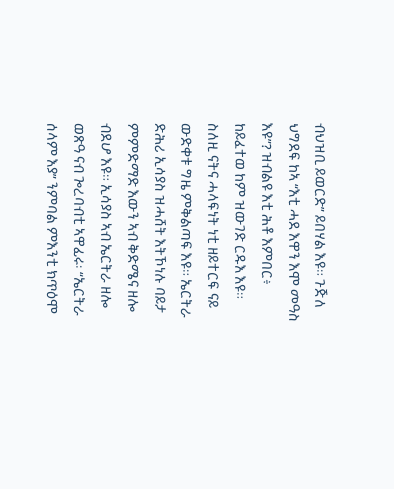ብህዝቢ ይወርድ” ይበሃል እዩ። ጉጅለ ህግደፍ ከኣ “እቲ ሓደ እዋን እሞ መዓስ እዩ”? ዝብልዩ እቲ ሕቶ እምበር፥ ከይፈተወ ከም ዝውገድ ርዱእ እዩ። ስለዚ ናትና ሓላፍነት ነቲ ዘይተርፍ ናይ ውድቀቱ ግዜ ምቅልጣፍ እዩ። ኤርትራ ድሕሪ ኢሳያስ ዝሓሸት እትኾነሉ ባይታ ምምድማድ እውን ኣብ ቅድሜና ዘሎ ብደሆ እዩ። ኢሳያስ ኣብ ኤርትራ ዘሎ ወጽዓ ናብ ጐረባብቲ ኣዋፊሩ፡ “ኤርትራ ሰላም እያ” ንምባል ምእንቲ ክጥዕሞ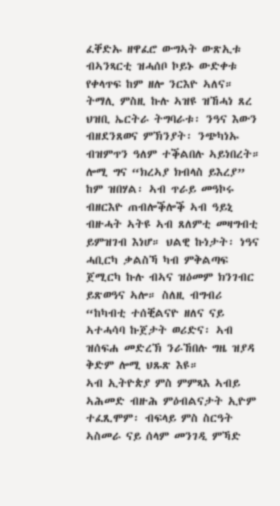ፈቐድኡ ዘዋፈሮ ውግኣት ውጽኢቱ ብኣንጻርቲ ዝሓሰቦ ኮይኑ ውድቀቱ የቀላጥፍ ከም ዘሎ ንርእዮ ኣለና። ትማሊ ምስዚ ኩሉ ኣዝዩ ዝኸሓነ ጸረ ህዝቢ ኤርትራ ትግባራቱ፡ ንዓና እውን ብዘደንጸወና ምኽንያት፡ ንጭካነኡ ብዝምጥን ዓለም ተቕልበሉ ኣይነበረት። ሎሚ ግና “ክረኣያ ክብላስ ይእረያ” ከም ዝበሃል፡ ኣብ ጥራይ መዓኮሩ ብዘርእዮ ጠብሎቕሎቕ ኣብ ዓይኒ ብዙሓት ኣትዩ ኣብ ጸለምቲ መዛግብቲ ይምዝገብ እነሆ። ህልዊ ኩነታት፡ ነዓና ሓቢርካ ቃልስኻ ካብ ምቅልጣፍ ጀሚርካ ኩሉ ብኣና ዝዕመም ክንገብር ይጽወዓና ኣሎ። ስለዚ ብግብሪ “ከካብቲ ተሰቒልናዮ ዘለና ናይ ኣተሓሳባ ኩጀታት ወሪድና፡ ኣብ ዝሰፍሐ መድረኽ ንራኸበሉ ግዜ ዝያዳ ቅድም ሎሚ ህጹጽ እዩ።
ኣብ ኢትዮጵያ ምስ ምምጻእ ኣብይ ኣሕመድ ብዙሕ ምዕብልናታት ኢዮም ተፈጺሞም፡ ብፍላይ ምስ ስርዓት ኣስመራ ናይ ሰላም መንገዲ ምኻድ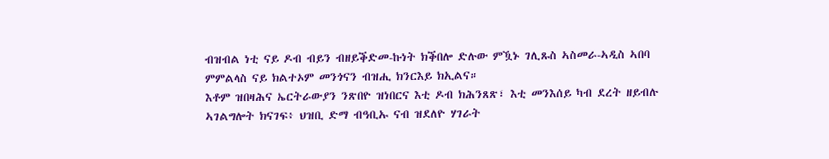ብዝብል ነቲ ናይ ዶብ ብይን ብዘይቕድመ-ኩነት ክቕበሎ ድሉው ምዃኑ ገሊጹስ ኣስመራ-ኣዲስ ኣበባ ምምልላስ ናይ ክልተኦም መንጎናን ብዝሒ ክንርእይ ክኢልና።
እቶም ዝበዛሕና ኤርትራውያን ንጽበዮ ዝነበርና እቲ ዶብ ክሕንጸጽ፣ እቲ መንእሰይ ካብ ደረት ዘይብሉ ኣገልግሎት ክናገፍ፥ ህዝቢ ድማ ብዓቢኡ ናብ ዝደለዮ ሃገራት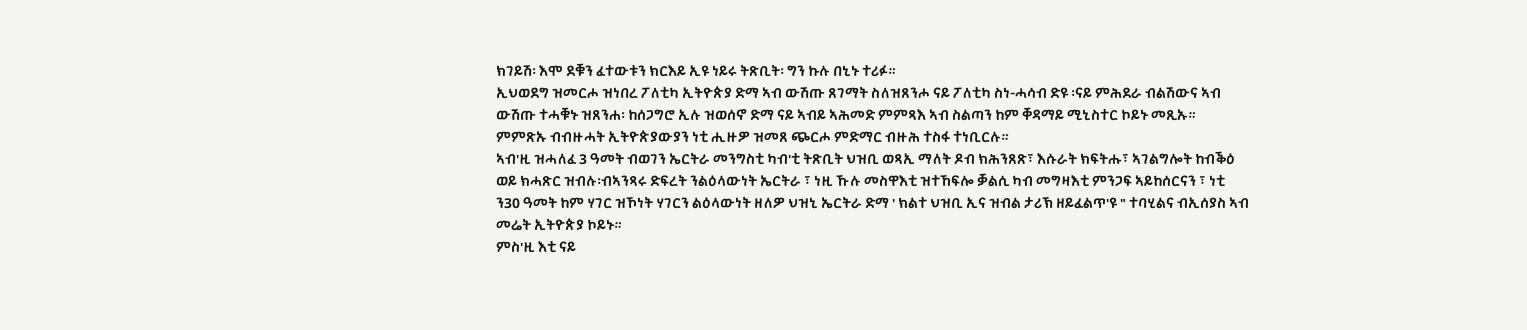ክገይሽ፡ እሞ ደቑን ፈተውቱን ክርእይ ኢዩ ነይሩ ትጽቢት፡ ግን ኩሉ በኒኑ ተሪፉ።
ኢህወደግ ዝመርሖ ዝነበረ ፖለቲካ ኢትዮጵያ ድማ ኣብ ውሽጡ ጸገማት ስለዝጸንሖ ናይ ፖለቲካ ስነ-ሓሳብ ድዩ ፡ናይ ምሕደራ ብልሽውና ኣብ ውሽጡ ተሓቑኑ ዝጸንሐ፡ ከሰጋግሮ ኢሉ ዝወሰኖ ድማ ናይ ኣብይ ኣሕመድ ምምጻእ ኣብ ስልጣን ከም ቐዳማይ ሚኒስተር ኮይኑ መጺኡ። ምምጽኡ ብብዙሓት ኢትዮጵያውያን ነቲ ሒዙዎ ዝመጸ ጭርሖ ምድማር ብዙሕ ተስፋ ተነቢርሉ።
ኣብ'ዚ ዝሓለፈ 3 ዓመት ብወገን ኤርትራ መንግስቲ ካብ'ቲ ትጽቢት ህዝቢ ወጻኢ ማለት ዶብ ክሕንጸጽ፣ እሱራት ክፍትሑ፣ ኣገልግሎት ከብቕዕ ወይ ክሓጽር ዝብሉ፡ብኣንጻሩ ድፍረት ንልዕላውነት ኤርትራ ፣ ነዚ ኹሉ መስዋእቲ ዝተኸፍሎ ቓልሲ ካብ መግዛእቲ ምንጋፍ ኣይከሰርናን ፣ ነቲ ን30 ዓመት ከም ሃገር ዝኾነት ሃገርን ልዕላውነት ዘለዎ ህዝኒ ኤርትራ ድማ ' ክልተ ህዝቢ ኢና ዝብል ታሪኽ ዘይፈልጥ'ዩ " ተባሂልና ብኢሰያስ ኣብ መሬት ኢትዮጵያ ኮይኑ።
ምስ'ዚ እቲ ናይ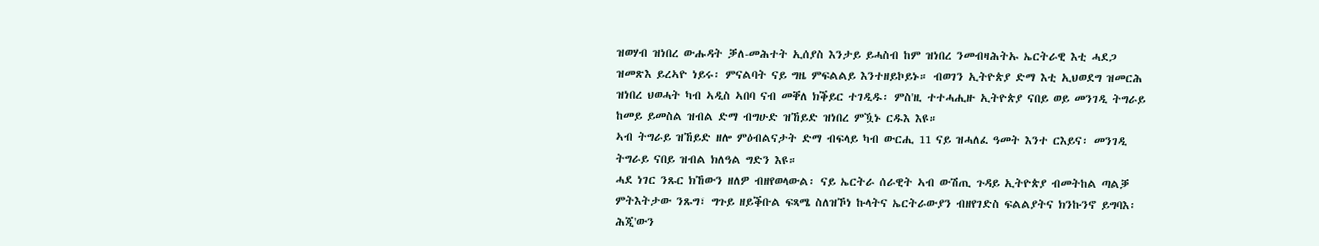ዝወሃብ ዝነበረ ውሑዳት ቓለ-መሕተት ኢሰያስ እንታይ ይሓስብ ከም ዝነበረ ንመብዛሕትኡ ኤርትራዊ እቲ ሓደጋ ዝመጽእ ይረኣዮ ነይሩ፡ ምናልባት ናይ ግዜ ምፍልልይ እንተዘይኮይኑ። ብወገን ኢትዮጵያ ድማ እቲ ኢህወደግ ዝመርሕ ዝነበረ ህወሓት ካብ ኣዲስ ኣበባ ናብ መቐለ ክቕይር ተገዲዱ፡ ምስ'ዚ ተተሓሒዙ ኢትዮጵያ ናበይ ወይ መንገዲ ትግራይ ከመይ ይመስል ዝብል ድማ ብግሁድ ዝኸይድ ዝነበረ ምዃኑ ርዱእ እዩ።
ኣብ ትግራይ ዝኸይድ ዘሎ ምዕብልናታት ድማ ብፍላይ ካብ ውርሒ 11 ናይ ዝሓለፈ ዓመት እንተ ርእይና፡ መንገዲ ትግራይ ናበይ ዝብል ክለዓል ግድን እዩ።
ሓደ ነገር ንጹር ክኸውን ዘለዎ ብዘየወላውል፡ ናይ ኤርትራ ሰራዊት ኣብ ውሽጢ ጉዳይ ኢትዮጵያ ብመትከል ጣልቓ ምትእትታው ንጹግ፣ ግጉይ ዘይቕቡል ፍጻሜ ስለዝኾነ ኩላትና ኤርትራውያን ብዘየገድስ ፍልልያትና ክንኩንኖ ይግባእ፡ ሕጂ'ውን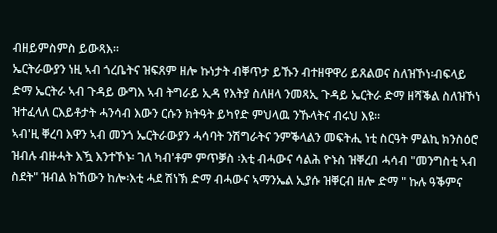ብዘይምስምስ ይውጻእ።
ኤርትራውያን ነዚ ኣብ ጎረቤትና ዝፍጸም ዘሎ ኩነታት ብቐጥታ ይኹን ብተዘዋዋሪ ይጸልወና ስለዝኾነ፡ብፍላይ ድማ ኤርትራ ኣብ ጉዳይ ውግእ ኣብ ትግራይ ኢዳ የእትያ ስለዘላ ንመጻኢ ጉዳይ ኤርትራ ድማ ዘሻቕል ስለዝኾነ ዝተፈላለ ርእይቶታት ሓንሳብ እውን ርሱን ክትዓት ይካየድ ምህላዉ ንኹላትና ብሩህ እዩ።
ኣብ'ዚ ቐረባ እዋን ኣብ መንጎ ኤርትራውያን ሓሳባት ንሽግራትና ንምቕላልን መፍትሒ ነቲ ስርዓት ምልኪ ክንስዕሮ ዝብሉ ብዙሓት እዃ እንተኾኑ፡ ገለ ካብ'ቶም ምጥቓስ ፡እቲ ብሓውና ሳልሕ ዮኑስ ዝቐረበ ሓሳብ "መንግስቲ ኣብ ስደት" ዝብል ክኸውን ከሎ፡እቲ ሓደ ሽነኽ ድማ ብሓውና ኣማንኤል ኢያሱ ዝቐርብ ዘሎ ድማ " ኩሉ ዓቕምና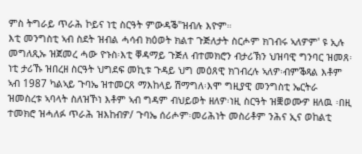ምስ ትግራይ ጥራሕ ኮይና ነቲ ስርዓት ምውዳቕ"ዝብሉ እዮም።
እቲ መንግስቲ ኣብ ስደት ዝብል ሓሳብ ክዕወት ክልተ ጉጅለታት ስርሖም ክገብሩ ኣለዎም' ዩ ኢሉ መግለጺኡ ዝጀመረ ሓው ዮኑስ፡እቲ ቐዳማይ ጉጅለ ብተመክሮን ብታሪኽን ህዝባዊ ግንባር ዝመጸ፡ነቲ ታሪኹ ዝበረዘ ስርዓት ህግደፍ መኪቱ ጉዳይ ህግ መዕጸዊ ክገብረሉ ኣለዎ፡ብምቕጻል እቶም ኣብ 1987 ካልኣይ ጉባኤ ዝተመርጸ ማእከላይ ሽማግለ፡እሞ ግዚያዊ መንግስቲ ኤርትራ ዝመስረቱ ኣባላት ስለዝኾነ እቶም ኣብ ግዳም ብህይወት ዘለዎ፡ነዚ ስርዓት ዝቛወሙዎ ዘለዉ ፡በዚ ተመክሮ ዝሓለፉ ጥራሕ ዝእከብዎ/ ጉባኤ ሰሪሖም፡መሪሕነት መስሪቶም ንሕና ኢና ወከልቲ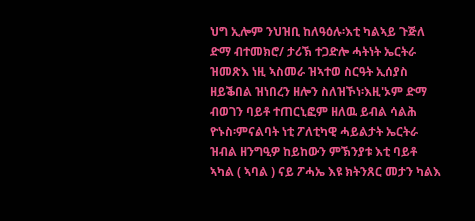ህግ ኢሎም ንህዝቢ ከለዓዕሉ፡እቲ ካልኣይ ጉጅለ ድማ ብተመክሮ/ ታሪኽ ተጋድሎ ሓትነት ኤርትራ ዝመጽእ ነዚ ኣስመራ ዝኣተወ ስርዓት ኢሰያስ ዘይቕበል ዝነበረን ዘሎን ስለዝኾነ፡እዚ'ኦም ድማ ብወገን ባይቶ ተጠርኒፎም ዘለዉ ይብል ሳልሕ ዮኑስ፡ምናልባት ነቲ ፖለቲካዊ ሓይልታት ኤርትራ ዝብል ዘንግዒዎ ከይከውን ምኽንያቱ እቲ ባይቶ ኣካል ( ኣባል ) ናይ ፖሓኤ እዩ ክትንጸር መታን ካልእ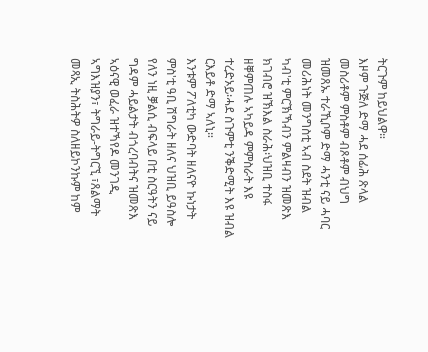ትርጉም ከይህልዋ።
እዞም ጉጅለ ድማ ሓደ ሰፊሕ ጽላል መስሪቶም ምስቶም ብጾቶም ብህግ ዝመጸኡ ተራኺቦም ድማ ሓንቲ ናይ ሓባር መሪሕነት መንግስቲ ኣብ ስደት ዝብል ካብ'ቲ ምርኽኻብን ምልዛብን ዝመጽእ ክገብሮ ዝኽእል ስራሕ፡ህዝቢ ተስፋ ዘቐምጠሉ ኣካይዳ ምምስራት እዩ ተረድኦይ፡ሓደ ስጉምቲ ንቕድሚት እዩ ዝብል ርእይቶ ድማ ኣለኒ።
እንቱም ፖለቲካ ውድባት ዘለናዮ ኩነታት ምስ'ቲ ዓቢ ሽግራት ዘለና ህዝቢ ይዓስሎ የለን ነዚ ቓልሲ ብፍላይ በቲ ስርዓትን ናይ ግዳም ሓይልታት ብጎረባብትና ዝመጽእ ኣዕናዊ ወፈራ ዝተኻየዶ መንገዲ ኣግእዝያን፣ ትግራይ-ትግርኚ ፣ጸልማት መጻኢ ትስሕትዎ ስለዘይኮንኩም ከም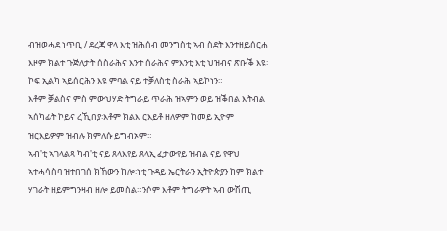ብዝወሓደ ነጥቢ / ደረጃ ዋላ እቲ ዝሕሰብ መንግስቲ ኣብ ስደት እንተዘይሰርሐ እዞም ክልተ ጉጅለታት ሰስራሕና እንተ ሰራሕና ምእንቲ እቲ ህዝብና ጽቡቕ እዩ፡ኮፍ ኢልካ ኣይሰርሕን እዩ ምባል ናይ ተቓለስቲ ስራሕ ኣይኮነን።
እቶም ቓልስና ምስ ምውህሃድ ትግራይ ጥራሕ ዝኣምን ወይ ዝቕበል እትብል ኣሰካፊት ኮይና ረኺበያ፡እቶም ክልእ ርእይቶ ዘለዎም ከመይ ኢዮም ዝርእይዎም ዝብሉ ክምለሱ ይግብኦም።
ኣብ'ቲ ኣገላልጻ ካብ'ቲ ናይ ጸላእየይ ጸላኢ ፈታውየይ ዝብል ናይ የዋህ ኣተሓሳስባ ዝተበገሰ ክኸውን ከሎ፡ነቲ ጉዳይ ኤርትራን ኢትዮጵያን ከም ክልተ ሃገራት ዘይምግንዛብ ዘሎ ይመስል።ንሶም እቶም ትግራዎት ኣብ ውሽጢ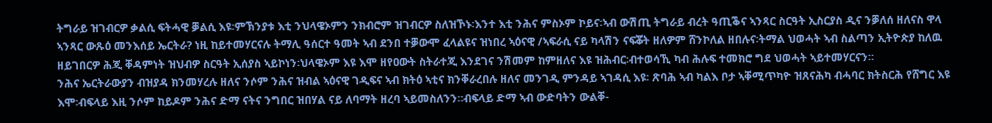ትግራይ ዝገብርዎ ቃልሲ ፍትሓዊ ቓልሲ እዩ፡ምኽንያቱ እቲ ንህላዌኦምን ንክብሮም ዝገብርዎ ስለዝኾኑ፡እንተ እቲ ንሕና ምስኦም ኮይና፡ኣብ ውሽጢ ትግራይ ብረት ዓጢቕና ኣንጻር ስርዓት ኢስርያስ ዲና ንቓለሰ ዘለናስ ዋላ ኣንጻር ውጹዕ መንእሰይ ኤርትራ? ነዚ ከይተመሃርናሉ ትማሊ ዓሰርተ ዓመት ኣብ ደንበ ተቓውሞ ፈላልዩና ዝነበረ ኣዕናዊ /ኣፍራሲ ናይ ካላሽን ናፍቖት ዘለዎም ሸንኮለል ዘበሉና፡ትማል ህወሓት ኣብ ስልጣን ኢትዮጵያ ከለዉ ዘይገበርዎ ሕጂ ቐዳምነት ዝህብዎ ስርዓት ኢሰያስ ኣይኮነን፡ህላዌኦም እዩ እሞ ዘየዐውት ስትራተጂ እንደገና ንሽመም ከምዘለና እዩ ዝሕብር፡ብተወሳኺ ካብ ሕሉፍ ተመክሮ ግደ ህወሓት ኣይተመሃርናን።
ንሕና ኤርትራውያን ብዝያዳ ክንመሃረሉ ዘለና ንሶም ንሕና ዝብል ኣዕናዊ ገዲፍና ኣብ ክትዕ ኣቲና ክንቐራረበሉ ዘለና መንገዲ ምንዳይ ኣገዳሲ እዩ፡ ጽባሕ ኣብ ካልእ ቦታ ኣቐሚጥካዮ ዝጸናሕካ ብሓባር ክትስርሕ የሸግር እዩ እሞ፡ብፍላይ እዚ ንሶም ከይዶም ንሕና ድማ ናትና ንግበር ዝበሃል ናይ ለባማት ዘረባ ኣይመስለንን።ብፍላይ ድማ ኣብ ውድባትን ውልቐ-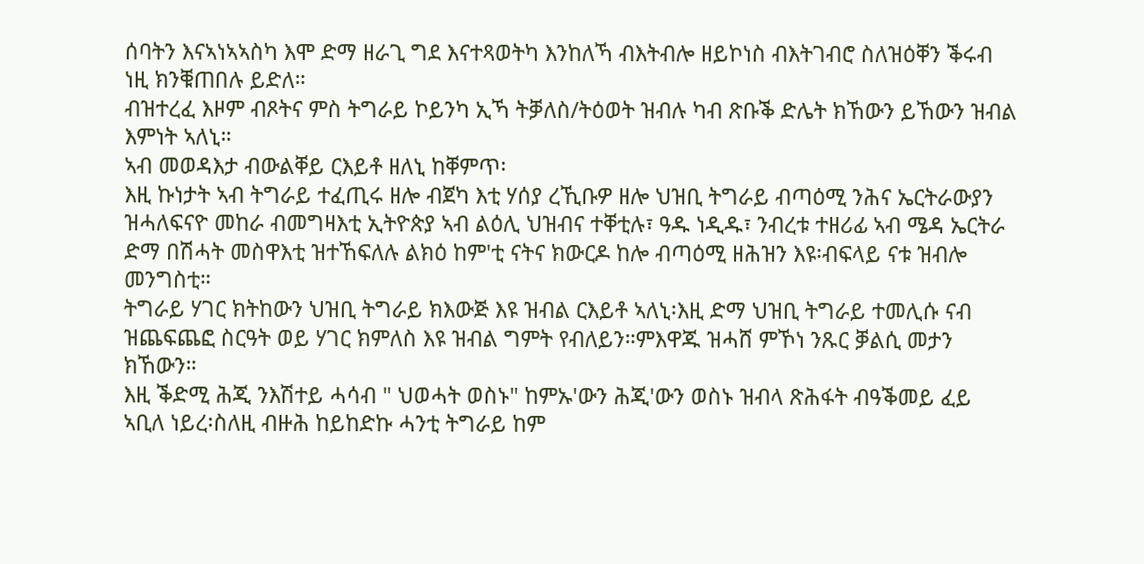ሰባትን እናኣነኣኣስካ እሞ ድማ ዘራጊ ግደ እናተጻወትካ እንከለኻ ብእትብሎ ዘይኮነስ ብእትገብሮ ስለዝዕቐን ቕሩብ ነዚ ክንቑጠበሉ ይድለ።
ብዝተረፈ እዞም ብጾትና ምስ ትግራይ ኮይንካ ኢኻ ትቓለስ/ትዕወት ዝብሉ ካብ ጽቡቕ ድሌት ክኸውን ይኸውን ዝብል እምነት ኣለኒ።
ኣብ መወዳእታ ብውልቐይ ርእይቶ ዘለኒ ከቐምጥ፡
እዚ ኩነታት ኣብ ትግራይ ተፈጢሩ ዘሎ ብጀካ እቲ ሃሰያ ረኺቡዎ ዘሎ ህዝቢ ትግራይ ብጣዕሚ ንሕና ኤርትራውያን ዝሓለፍናዮ መከራ ብመግዛእቲ ኢትዮጵያ ኣብ ልዕሊ ህዝብና ተቐቲሉ፣ ዓዱ ነዲዱ፣ ንብረቱ ተዘሪፊ ኣብ ሜዳ ኤርትራ ድማ በሽሓት መስዋእቲ ዝተኸፍለሉ ልክዕ ከም'ቲ ናትና ክውርዶ ከሎ ብጣዕሚ ዘሕዝን እዩ፡ብፍላይ ናቱ ዝብሎ መንግስቲ።
ትግራይ ሃገር ክትከውን ህዝቢ ትግራይ ክእውጅ እዩ ዝብል ርእይቶ ኣለኒ፡እዚ ድማ ህዝቢ ትግራይ ተመሊሱ ናብ ዝጨፍጨፎ ስርዓት ወይ ሃገር ክምለስ እዩ ዝብል ግምት የብለይን።ምእዋጁ ዝሓሸ ምኾነ ንጹር ቓልሲ መታን ክኸውን።
እዚ ቕድሚ ሕጂ ንእሽተይ ሓሳብ " ህወሓት ወስኑ" ከምኡ'ውን ሕጂ'ውን ወስኑ ዝብላ ጽሕፋት ብዓቕመይ ፈይ ኣቢለ ነይረ፡ስለዚ ብዙሕ ከይከድኩ ሓንቲ ትግራይ ከም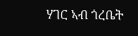ሃገር ኣብ ጎረቤት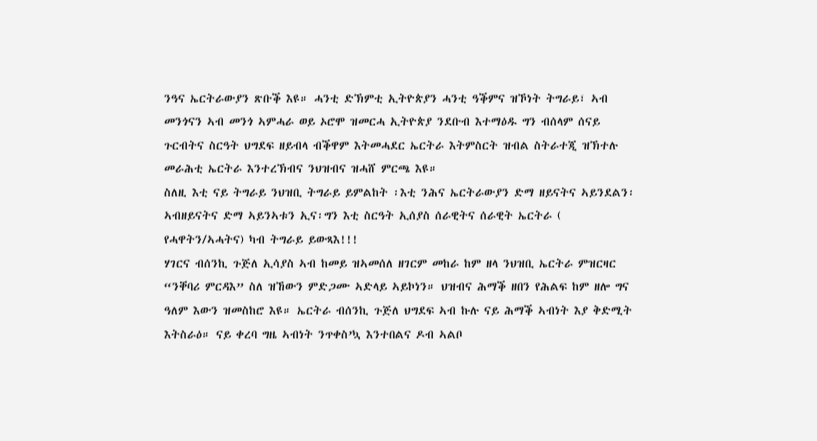ንዓና ኤርትራውያን ጽቡቕ እዩ። ሓንቲ ድኽምቲ ኢትዮጵያን ሓንቲ ዓቕምና ዝኾነት ትግራይ፣ ኣብ መንጎናን ኣብ መንጎ ኣምሓራ ወይ ኦሮሞ ዝመርሓ ኢትዮጵያ ንደቡብ እተማዕዱ ግን ብሰላም ሰናይ ጉርብትና ስርዓት ህግደፍ ዘይብላ ብቕዋም እትመሓደር ኤርትራ እትምስርት ዝብል ስትራተጂ ዝኽተሉ መራሕቲ ኤርትራ እንተረኽብና ንህዝብና ዝሓሸ ምርጫ እዩ።
ስለዚ እቲ ናይ ትግራይ ንህዝቢ ትግራይ ይምልከት ፡እቲ ንሕና ኤርትራውያን ድማ ዘይናትና ኣይንደልን፡ኣብዘይናትና ድማ ኣይንኣቱን ኢና፡ግን እቲ ስርዓት ኢሰያስ ሰራዊትና ሰራዊት ኤርትራ ( የሓዋትን/ኣሓትና) ካብ ትግራይ ይውጻእ!!!
ሃገርና ብሰንኪ ጉጅለ ኢሳያስ ኣብ ከመይ ዝኣመሰለ ዘገርም መከራ ከም ዘላ ንህዝቢ ኤርትራ ምዝርዛር “ንቐባሪ ምርዳእ” ስለ ዝኸውን ምድጋሙ ኣድላይ ኣይኮነን። ህዝብና ሕማቕ ዘበን የሕልፍ ከም ዘሎ ግና ዓለም እውን ዝመስከሮ እዩ። ኤርትራ ብሰንኪ ጉጅለ ህግደፍ ኣብ ኩሉ ናይ ሕማቕ ኣብነት እያ ቅድሚት እትስራዕ። ናይ ቀረባ ግዜ ኣብነት ንጥቀስ’ኳ እንተበልና ዶብ ኣልቦ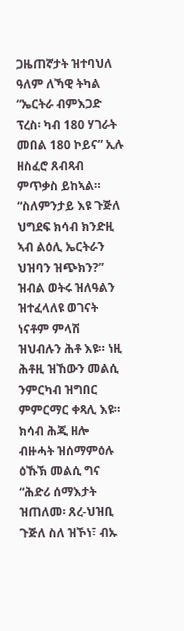ጋዜጠኛታት ዝተባህለ ዓለም ለኻዊ ትካል “ኤርትራ ብምእጋድ ፕረስ፡ ካብ 180 ሃገራት መበል 180 ኮይና” ኢሉ ዘስፈሮ ጸብጻብ ምጥቃስ ይከኣል። “ስለምንታይ እዩ ጉጅለ ህግደፍ ክሳብ ክንድዚ ኣብ ልዕሊ ኤርትራን ህዝባን ዝጭክን?” ዝብል ወትሩ ዝለዓልን ዝተፈላለዩ ወገናት ነናቶም ምላሽ ዝህብሉን ሕቶ እዩ። ነዚ ሕቶዚ ዝኸውን መልሲ ንምርካብ ዝግበር ምምርማር ቀጻሊ እዩ። ክሳብ ሕጂ ዘሎ ብዙሓት ዝሰማምዕሉ ዕኹኽ መልሲ ግና “ሕድሪ ሰማእታት ዝጠለመ፡ ጸረ-ህዝቢ ጉጅለ ስለ ዝኾነ፣ ብኡ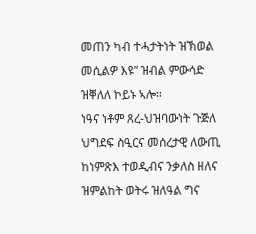መጠን ካብ ተሓታትነት ዝኽወል መሲልዎ እዩ” ዝብል ምውሳድ ዝቐለለ ኮይኑ ኣሎ።
ነዓና ነቶም ጸረ-ህዝባውነት ጉጅለ ህግደፍ ስዒርና መሰረታዊ ለውጢ ከነምጽእ ተወዲብና ንቃለስ ዘለና ዝምልከት ወትሩ ዝለዓል ግና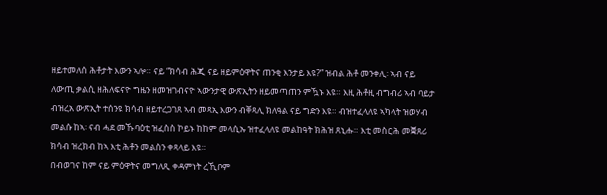ዘይተመለሰ ሕቶታት እውን ኣሎ። ናይ “ክሳብ ሕጂ ናይ ዘይምዕዋትና ጠንቂ እንታይ እዩ?” ዝብል ሕቶ መንቀሊ፡ ኣብ ናይ ለውጢ ቃልሲ ዘሕለፍናዮ ግዜን ዘመዝገብናዮ ኣውንታዊ ውጽኢትን ዘይመጣጠን ምዃኑ እዩ። እዚ ሕቶዚ ብግብሪ ኣብ ባይታ ብዝረአ ውጽኢት ተሰንዩ ክሳብ ዘይተረጋገጸ ኣብ መጻኢ እውን ብቐጻሊ ክለዓል ናይ ግድን እዩ። ብዝተፈላለዩ ኣካላት ዝወሃብ መልሱ ከኣ፡ ናብ ሓደ መኹባዕቲ ዝፈስስ ኮይኑ ከከም መላሲኡ ዝተፈላለዩ መልከዓት ክሕዝ ጸኒሑ። እቲ መስርሕ መቛጸሪ ክሳብ ዝረክብ ከኣ እቲ ሕቶን መልስን ቀጻላይ እዩ።
በብወገና ከም ናይ ምዕዋትና መግለጺ ቀዳምነት ረኺቦም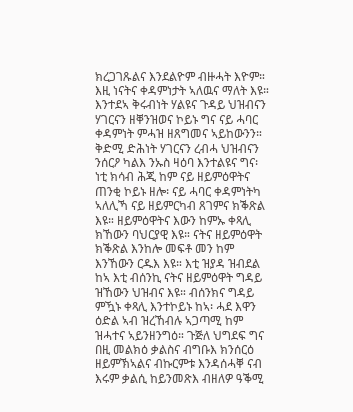ክረጋገጹልና እንደልዮም ብዙሓት እዮም። እዚ ነናትና ቀዳምነታት ኣለዉና ማለት እዩ። እንተደኣ ቅሩብነት ሃልዩና ጉዳይ ህዝብናን ሃገርናን ዘቐንዝወና ኮይኑ ግና ናይ ሓባር ቀዳምነት ምሓዝ ዘጸግመና ኣይከውንን። ቅድሚ ድሕነት ሃገርናን ረብሓ ህዝብናን ንሰርዖ ካልእ ንኡስ ዛዕባ እንተልዩና ግና፡ ነቲ ክሳብ ሕጂ ከም ናይ ዘይምዕዋትና ጠንቂ ኮይኑ ዘሎ፡ ናይ ሓባር ቀዳምነትካ ኣለሊኻ ናይ ዘይምርካብ ጸገምና ክቕጽል እዩ። ዘይምዕዋትና እውን ከምኡ ቀጻሊ ክኸውን ባህርያዊ እዩ። ናትና ዘይምዕዋት ክቕጽል እንከሎ መፍቶ መን ከም እንኸውን ርዱእ እዩ። እቲ ዝያዳ ዝብደል ከኣ እቲ ብሰንኪ ናትና ዘይምዕዋት ግዳይ ዝኸውን ህዝብና እዩ። ብሰንክና ግዳይ ምዃኑ ቀጻሊ እንተኮይኑ ከኣ፡ ሓደ እዋን ዕድል ኣብ ዝረኸብሉ ኣጋጣሚ ከም ዝሓተና ኣይንዘንግዕ። ጉጅለ ህግደፍ ግና በዚ መልክዕ ቃልስና ብግቡእ ክንሰርዕ ዘይምኽኣልና ብኩርምቱ እንዳሰሓቐ ናብ እሩም ቃልሲ ከይንመጽእ ብዘለዎ ዓቕሚ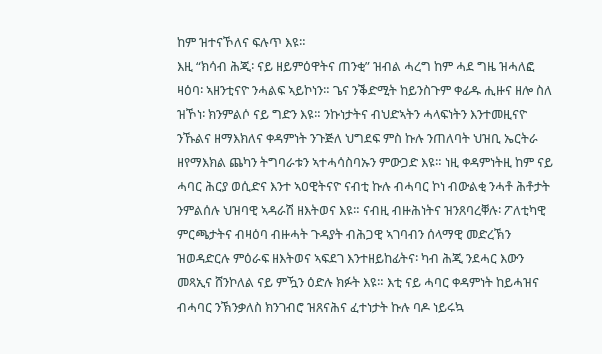ከም ዝተናኾለና ፍሉጥ እዩ።
እዚ “ክሳብ ሕጂ፡ ናይ ዘይምዕዋትና ጠንቂ” ዝብል ሓረግ ከም ሓደ ግዜ ዝሓለፎ ዛዕባ፡ ኣዘንቲናዮ ንሓልፍ ኣይኮነን። ጌና ንቕድሚት ከይንስጉም ቀፊዱ ሒዙና ዘሎ ስለ ዝኾነ፡ ክንምልሶ ናይ ግድን እዩ። ንኩነታትና ብህድኣትን ሓላፍነትን እንተመዚናዮ ንኹልና ዘማእክለና ቀዳምነት ንጉጅለ ህግደፍ ምስ ኩሉ ንጠለባት ህዝቢ ኤርትራ ዘየማእክል ጨካን ትግባራቱን ኣተሓሳስባኡን ምውጋድ እዩ። ነዚ ቀዳምነትዚ ከም ናይ ሓባር ሕርያ ወሲድና እንተ ኣዐዊትናዮ ናብቲ ኩሉ ብሓባር ኮነ ብውልቂ ንሓቶ ሕቶታት ንምልሰሉ ህዝባዊ ኣዳራሽ ዘእትወና እዩ። ናብዚ ብዙሕነትና ዝንጸባረቐሉ፡ ፖለቲካዊ ምርጫታትና ብዛዕባ ብዙሓት ጉዳያት ብሕጋዊ ኣገባብን ሰላማዊ መድረኽን ዝወዳድርሉ ምዕራፍ ዘእትወና ኣፍደገ እንተዘይከፊትና፡ ካብ ሕጂ ንደሓር እውን መጻኢና ሸንኮለል ናይ ምዃን ዕድሉ ክፉት እዩ። እቲ ናይ ሓባር ቀዳምነት ከይሓዝና ብሓባር ንኽንቃለስ ክንገብሮ ዝጸናሕና ፈተነታት ኩሉ ባዶ ነይሩኳ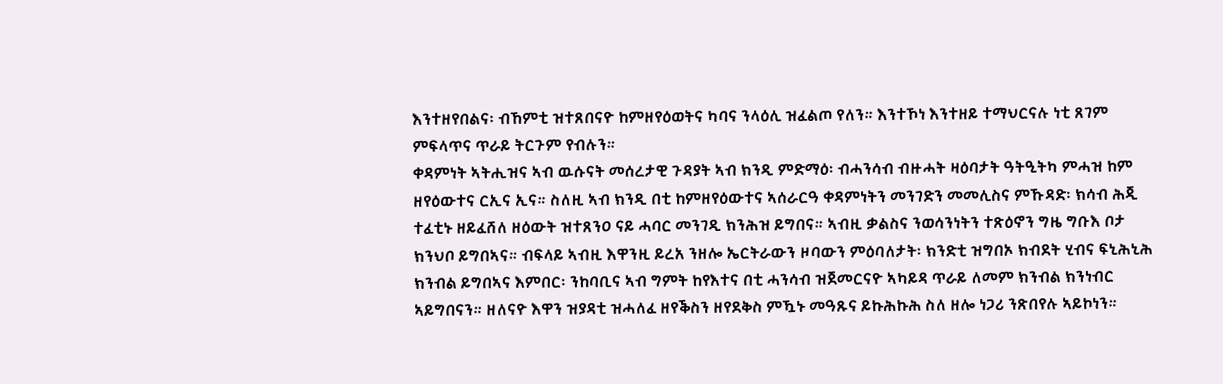እንተዘየበልና፡ ብኸምቲ ዝተጸበናዮ ከምዘየዕወትና ካባና ንላዕሊ ዝፈልጦ የለን። እንተኾነ እንተዘይ ተማህርናሉ ነቲ ጸገም ምፍላጥና ጥራይ ትርጉም የብሉን።
ቀዳምነት ኣትሒዝና ኣብ ዉሱናት መሰረታዊ ጉዳያት ኣብ ክንዲ ምድማዕ፡ ብሓንሳብ ብዙሓት ዛዕባታት ዓትዒትካ ምሓዝ ከም ዘየዕውተና ርኢና ኢና። ስለዚ ኣብ ክንዲ በቲ ከምዘየዕውተና ኣሰራርዓ ቀዳምነትን መንገድን መመሊስና ምኹዳድ፡ ክሳብ ሕጂ ተፈቲኑ ዘይፈሸለ ዘዕውት ዝተጸንዐ ናይ ሓባር መንገዲ ክንሕዝ ይግበና። ኣብዚ ቃልስና ንወሳንነትን ተጽዕኖን ግዜ ግቡእ ቦታ ክንህቦ ይግበኣና። ብፍላይ ኣብዚ እዋንዚ ይረአ ንዘሎ ኤርትራውን ዞባውን ምዕባለታት፡ ክንድቲ ዝግበኦ ክብደት ሂብና ፍኒሕኒሕ ክንብል ይግበኣና እምበር፡ ንከባቢና ኣብ ግምት ከየእተና በቲ ሓንሳብ ዝጀመርናዮ ኣካይዳ ጥራይ ለመም ክንብል ክንነብር ኣይግበናን። ዘለናዮ እዋን ዝያዳቲ ዝሓለፈ ዘየቕስን ዘየደቅስ ምዃኑ መዓጹና ይኩሕኩሕ ስለ ዘሎ ነጋሪ ንጽበየሉ ኣይኮነን።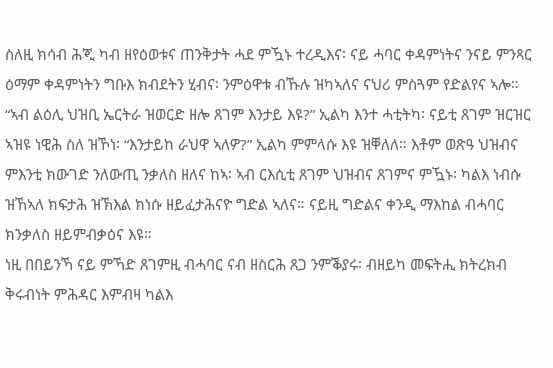ስለዚ ክሳብ ሕጂ ካብ ዘየዕወቱና ጠንቅታት ሓደ ምዃኑ ተረዲእና፡ ናይ ሓባር ቀዳምነትና ንናይ ምንጻር ዕማም ቀዳምነትን ግቡእ ክብደትን ሂብና፡ ንምዕዋቱ ብኹሉ ዝካኣለና ናህሪ ምስጓም የድልየና ኣሎ።
“ኣብ ልዕሊ ህዝቢ ኤርትራ ዝወርድ ዘሎ ጸገም እንታይ እዩ?” ኢልካ እንተ ሓቲትካ፡ ናይቲ ጸገም ዝርዝር ኣዝዩ ነዊሕ ስለ ዝኾነ፡ “እንታይከ ራህዋ ኣለዎ?” ኢልካ ምምላሱ እዩ ዝቐለለ። እቶም ወጽዓ ህዝብና ምእንቲ ክውገድ ንለውጢ ንቃለስ ዘለና ከኣ፡ ኣብ ርእሲቲ ጸገም ህዝብና ጸገምና ምዃኑ፡ ካልእ ነብሱ ዝኸኣለ ክፍታሕ ዝኽእል ክነሱ ዘይፈታሕናዮ ግድል ኣለና። ናይዚ ግድልና ቀንዲ ማእከል ብሓባር ክንቃለስ ዘይምብቃዕና እዩ።
ነዚ በበይንኻ ናይ ምኻድ ጸገምዚ ብሓባር ናብ ዘስርሕ ጸጋ ንምቕያሩ፡ ብዘይካ መፍትሒ ክትረክብ ቅሩብነት ምሕዳር እምብዛ ካልእ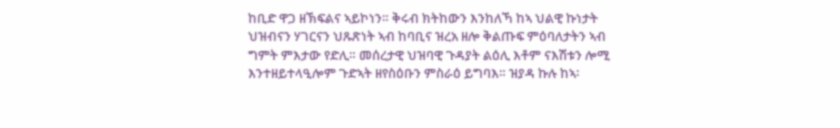ከቢድ ዋጋ ዘኽፍልና ኣይኮነን። ቅሩብ ክትከውን እንከለኻ ከኣ ህልዊ ኩነታት ህዝብናን ሃገርናን ህጹጽነት ኣብ ከባቢና ዝረአ ዘሎ ቅልጡፍ ምዕባለታትን ኣብ ግምት ምእታው የድሊ። መሰረታዊ ህዝባዊ ጉዳያት ልዕሊ እቶም ናእሽቱን ሎሚ እንተዘይተላዒሎም ጉድኣት ዘየስዕቡን ምስራዕ ይግባእ። ዝያዳ ኩሉ ከኣ፡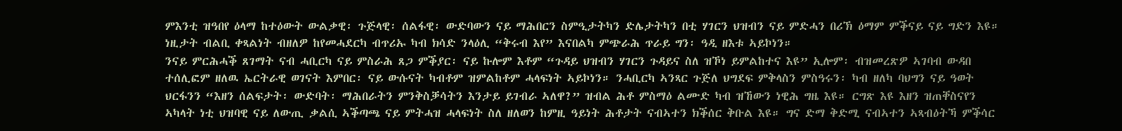ምእንቲ ዝዓበየ ዕላማ ከተዕውት ውልቃዊ፡ ጉጅላዊ፡ ሰልፋዊ፡ ውድባውን ናይ ማሕበርን ስምዒታትካን ድሌታትካን በቲ ሃገርን ህዝብን ናይ ምድሓን በሪኽ ዕማም ምቕናይ ናይ ግድን እዩ። ነዚታት ብልቢ ቀጻልነት ብዘለዎ ከየመሓደርካ ብጥሪኡ ካብ ክሳድ ንላዕሊ “ቅሩብ እየ” እናበልካ ምጭራሕ ጥራይ ግን፡ ዓዲ ዘእቱ ኣይኮነን።
ንናይ ምርሕሓቕ ጸገማት ናብ ሓቢርካ ናይ ምስራሕ ጸጋ ምቕያር፡ ናይ ኩሎም እቶም “ጉዳይ ህዝብን ሃገርን ጉዳይና ስለ ዝኾነ ይምልከተና እዩ” ኢሎም፡ ብዝመረጽዎ ኣገባብ ውዳበ ተሰሊፎም ዘለዉ ኤርትራዊ ወገናት እምበር፡ ናይ ውሱናት ካብቶም ዝምልከቶም ሓላፍነት ኣይኮነን። ንሓቢርካ ኣንጻር ጉጅለ ህግደፍ ምቅላስን ምስዓሩን፡ ካብ ዘለካ ባህግን ናይ ዓወት ህርፋንን “እዘን ሰልፍታት፡ ውድባት፡ ማሕበራትን ምንቅስቓሳትን እንታይ ይገብራ ኣለዋ?” ዝብል ሕቶ ምስማዕ ልሙድ ካብ ዝኸውን ነዊሕ ግዜ እዩ። ርግጽ እዩ እዘን ዝጠቐስናየን ኣካላት ነቲ ህዝባዊ ናይ ለውጢ ቃልሲ ኣቕጣጫ ናይ ምትሓዝ ሓላፍነት ስለ ዘለወን ከምዚ ዓይነት ሕቶታት ናብኣተን ክቕሰር ቅቡል እዩ። ግና ድማ ቅድሚ ናብኣተን ኣጻብዕትኻ ምቕሳር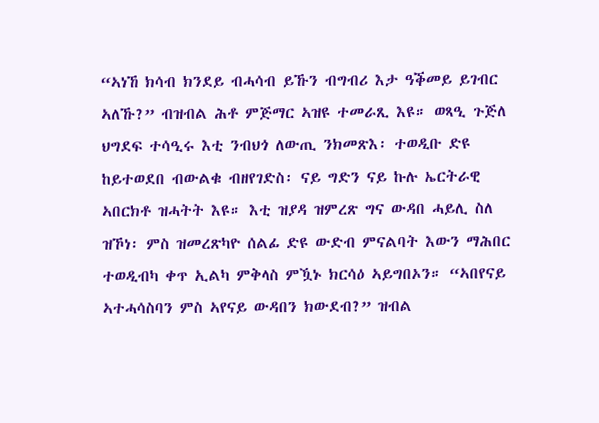“ኣነኸ ክሳብ ክንደይ ብሓሳብ ይኹን ብግብሪ እታ ዓቕመይ ይገብር ኣለኹ?” ብዝብል ሕቶ ምጅማር ኣዝዩ ተመራጺ እዩ። ወጻዒ ጉጅለ ህግደፍ ተሳዒሩ እቲ ንብህጎ ለውጢ ንክመጽእ፡ ተወዲቡ ድዩ ከይተወደበ ብውልቁ ብዘየገድስ፡ ናይ ግድን ናይ ኩሉ ኤርትራዊ ኣበርክቶ ዝሓትት እዩ። እቲ ዝያዳ ዝምረጽ ግና ውዳበ ሓይሊ ስለ ዝኾነ፡ ምስ ዝመረጽካዮ ሰልፊ ድዩ ውድብ ምናልባት እውን ማሕበር ተወዲብካ ቀጥ ኢልካ ምቅላስ ምዃኑ ክርሳዕ ኣይግበኦን። “ኣበየናይ ኣተሓሳስባን ምስ ኣየናይ ውዳበን ክውደብ?” ዝብል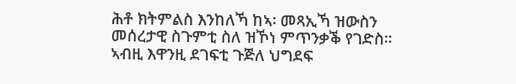ሕቶ ክትምልስ እንከለኻ ከኣ፡ መጻኢኻ ዝውስን መሰረታዊ ስጉምቲ ስለ ዝኾነ ምጥንቃቕ የገድስ።
ኣብዚ እዋንዚ ደገፍቲ ጉጅለ ህግደፍ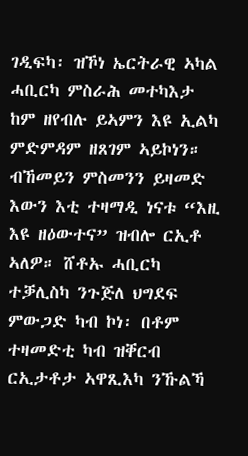ገዲፍካ፡ ዝኾነ ኤርትራዊ ኣካል ሓቢርካ ምስራሕ መተካእታ ከም ዘየብሉ ይኣምን እዩ ኢልካ ምድምዳም ዘጸገም ኣይኮነን። ብኸመይን ምስመንን ይዛመድ እውን እቲ ተዛማዲ ነናቱ “እዚ እዩ ዘዕውተና” ዝብሎ ርኢቶ ኣለዎ። ሸቶኡ ሓቢርካ ተቓሊስካ ንጉጅለ ህግደፍ ምውጋድ ካብ ኮነ፡ በቶም ተዛመድቲ ካብ ዝቐርብ ርኢታቶታ ኣዋጺእካ ንኹልኻ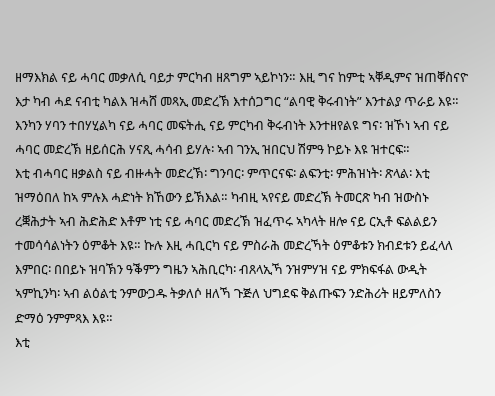ዘማእክል ናይ ሓባር መቃለሲ ባይታ ምርካብ ዘጸግም ኣይኮነን። እዚ ግና ከምቲ ኣቐዲምና ዝጠቐስናዮ እታ ካብ ሓደ ናብቲ ካልእ ዝሓሸ መጻኢ መድረኽ እተሰጋግር “ልባዊ ቅሩብነት” እንተልያ ጥራይ እዩ። እንካን ሃባን ተበሃሂልካ ናይ ሓባር መፍትሒ ናይ ምርካብ ቅሩብነት እንተዘየልዩ ግና፡ ዝኾነ ኣብ ናይ ሓባር መድረኽ ዘይሰርሕ ሃናጺ ሓሳብ ይሃሉ፡ ኣብ ገንኢ ዝበርህ ሽምዓ ኮይኑ እዩ ዝተርፍ።
እቲ ብሓባር ዘቃልስ ናይ ብዙሓት መድረኽ፡ ግንባር፡ ምጥርናፍ፡ ልፍንቲ፡ ምሕዝነት፡ ጽላል፡ እቲ ዝማዕበለ ከኣ ምሉእ ሓድነት ክኸውን ይኽእል። ካብዚ ኣየናይ መድረኽ ትመርጽ ካብ ዝውስኑ ረቛሕታት ኣብ ሕድሕድ እቶም ነቲ ናይ ሓባር መድረኽ ዝፈጥሩ ኣካላት ዘሎ ናይ ርኢቶ ፍልልይን ተመሳሳልነትን ዕምቆት እዩ። ኩሉ እዚ ሓቢርካ ናይ ምስራሕ መድረኻት ዕምቆቱን ክብደቱን ይፈላለ እምበር፡ በበይኑ ዝባኽን ዓቕምን ግዜን ኣሕቢርካ፡ ብጸላኢኻ ንዝምሃዝ ናይ ምክፍፋል ውዲት ኣምኪንካ፡ ኣብ ልዕልቲ ንምውጋዱ ትቃለሶ ዘለኻ ጉጅለ ህግደፍ ቅልጡፍን ንድሕሪት ዘይምለስን ድማዕ ንምምጻእ እዩ።
እቲ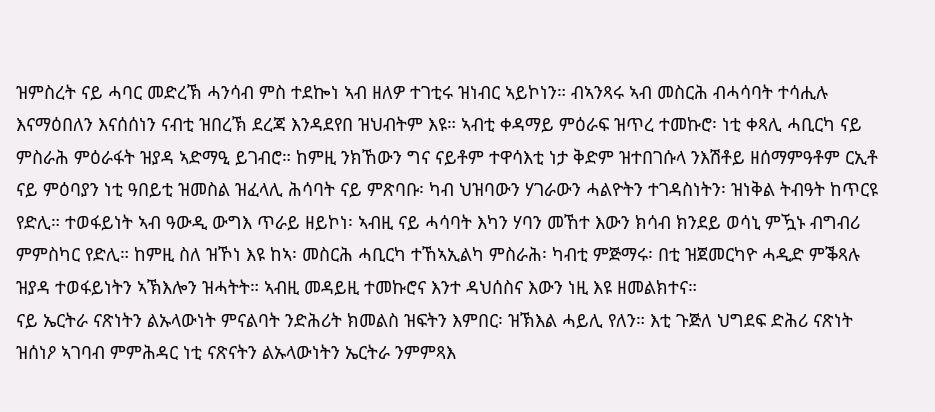ዝምስረት ናይ ሓባር መድረኽ ሓንሳብ ምስ ተደኰነ ኣብ ዘለዎ ተገቲሩ ዝነብር ኣይኮነን። ብኣንጻሩ ኣብ መስርሕ ብሓሳባት ተሳሒሉ እናማዕበለን እናሰሰነን ናብቲ ዝበረኽ ደረጃ እንዳደየበ ዝህብትም እዩ። ኣብቲ ቀዳማይ ምዕራፍ ዝጥረ ተመኩሮ፡ ነቲ ቀጻሊ ሓቢርካ ናይ ምስራሕ ምዕራፋት ዝያዳ ኣድማዒ ይገብሮ። ከምዚ ንክኸውን ግና ናይቶም ተዋሳእቲ ነታ ቅድም ዝተበገሱላ ንእሽቶይ ዘሰማምዓቶም ርኢቶ ናይ ምዕባያን ነቲ ዓበይቲ ዝመስል ዝፈላሊ ሕሳባት ናይ ምጽባቡ፡ ካብ ህዝባውን ሃገራውን ሓልዮትን ተገዳስነትን፡ ዝነቅል ትብዓት ከጥርዩ የድሊ። ተወፋይነት ኣብ ዓውዲ ውግእ ጥራይ ዘይኮነ፡ ኣብዚ ናይ ሓሳባት እካን ሃባን መኸተ እውን ክሳብ ክንደይ ወሳኒ ምዃኑ ብግብሪ ምምስካር የድሊ። ከምዚ ስለ ዝኾነ እዩ ከኣ፡ መስርሕ ሓቢርካ ተኸኣኢልካ ምስራሕ፡ ካብቲ ምጅማሩ፡ በቲ ዝጀመርካዮ ሓዲድ ምቕጻሉ ዝያዳ ተወፋይነትን ኣኽእሎን ዝሓትት። ኣብዚ መዳይዚ ተመኩሮና እንተ ዳህሰስና እውን ነዚ እዩ ዘመልክተና።
ናይ ኤርትራ ናጽነትን ልኡላውነት ምናልባት ንድሕሪት ክመልስ ዝፍትን እምበር፡ ዝኽእል ሓይሊ የለን። እቲ ጉጅለ ህግደፍ ድሕሪ ናጽነት ዝሰነዖ ኣገባብ ምምሕዳር ነቲ ናጽናትን ልኡላውነትን ኤርትራ ንምምጻእ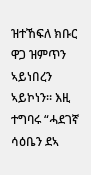ዝተኸፍለ ክቡር ዋጋ ዝምጥን ኣይነበረን ኣይኮነን። እዚ ተግባሩ “ሓደገኛ ሳዕቤን ደኣ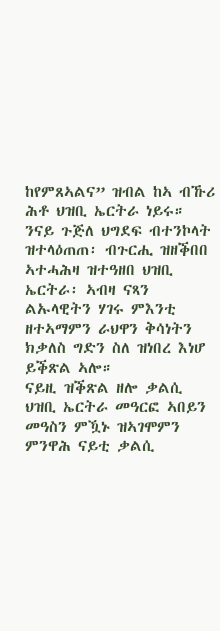ከየምጸኣልና” ዝብል ከኣ ብኹሪ ሕቶ ህዝቢ ኤርትራ ነይሩ። ንናይ ጉጅለ ህግደፍ ብተንኮላት ዝተላዕጠጠ፡ ብጉርሒ ዝዘቕበበ ኣተሓሕዛ ዝተዓዘበ ህዝቢ ኤርትራ፡ ኣብዛ ናጻን ልኡላዊትን ሃገሩ ምእንቲ ዘተኣማምን ራህዋን ቅሳነትን ክቃለስ ግድን ስለ ዝነበረ እነሆ ይቕጽል ኣሎ።
ናይዚ ዝቕጽል ዘሎ ቃልሲ ህዝቢ ኤርትራ መዓርፎ ኣበይን መዓስን ምዃኑ ዝኣገሞምን ምንዋሕ ናይቲ ቃልሲ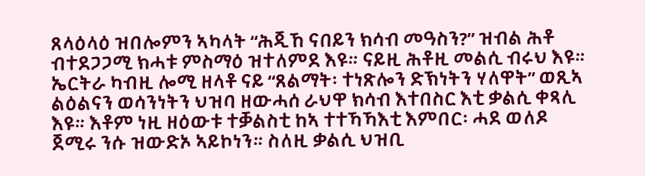ጸላዕላዕ ዝበሎምን ኣካላት “ሕጂኸ ናበይን ክሳብ መዓስን?” ዝብል ሕቶ ብተደጋጋሚ ክሓቱ ምስማዕ ዝተለምደ እዩ። ናይዚ ሕቶዚ መልሲ ብሩህ እዩ። ኤርትራ ካብዚ ሎሚ ዘላቶ ናይ “ጸልማት፡ ተነጽሎን ድኽነትን ሃለዋት” ወጺኣ ልዕልናን ወሳንነትን ህዝባ ዘውሓሰ ራህዋ ክሳብ እተበስር እቲ ቃልሲ ቀጻሊ እዩ። እቶም ነዚ ዘዕውቱ ተቓልስቲ ከኣ ተተኻኻእቲ እምበር፡ ሓደ ወለዶ ጀሚሩ ንሱ ዝውድኦ ኣይኮነን። ስለዚ ቃልሲ ህዝቢ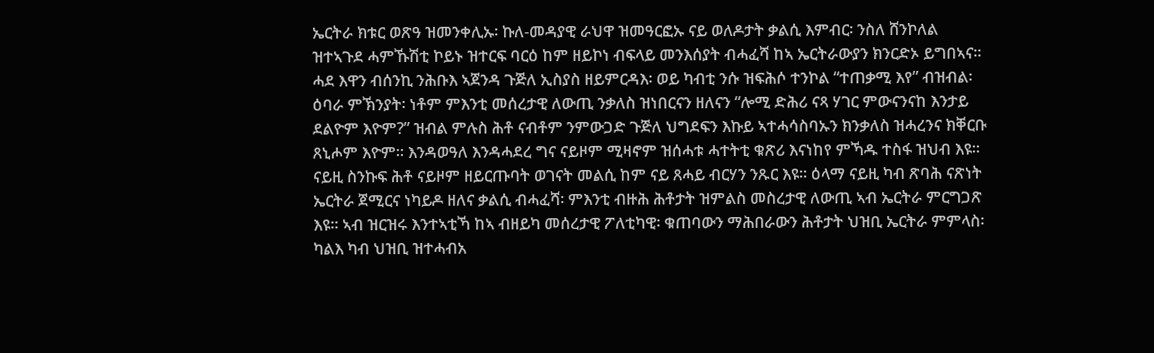ኤርትራ ክቱር ወጽዓ ዝመንቀሊኡ፡ ኩለ-መዳያዊ ራህዋ ዝመዓርፎኡ ናይ ወለዶታት ቃልሲ እምብር፡ ንስለ ሸንኮለል ዝተኣጉደ ሓምኹሽቲ ኮይኑ ዝተርፍ ባርዕ ከም ዘይኮነ ብፍላይ መንእሰያት ብሓፈሻ ከኣ ኤርትራውያን ክንርድኦ ይግበኣና።
ሓደ እዋን ብሰንኪ ንሕቡእ ኣጀንዳ ጉጅለ ኢስያስ ዘይምርዳእ፡ ወይ ካብቲ ንሱ ዝፍሕሶ ተንኮል “ተጠቃሚ እየ” ብዝብል፡ ዕባራ ምኽንያት፡ ነቶም ምእንቲ መሰረታዊ ለውጢ ንቃለስ ዝነበርናን ዘለናን “ሎሚ ድሕሪ ናጻ ሃገር ምውናንናከ እንታይ ደልዮም እዮም?” ዝብል ምሉስ ሕቶ ናብቶም ንምውጋድ ጉጅለ ህግደፍን እኩይ ኣተሓሳስባኡን ክንቃለስ ዝሓረንና ክቐርቡ ጸኒሖም እዮም። እንዳወዓለ እንዳሓደረ ግና ናይዞም ሚዛኖም ዝሰሓቱ ሓተትቲ ቁጽሪ እናነከየ ምኻዱ ተስፋ ዝህብ እዩ።
ናይዚ ስንኩፍ ሕቶ ናይዞም ዘይርጡባት ወገናት መልሲ ከም ናይ ጸሓይ ብርሃን ንጹር እዩ። ዕላማ ናይዚ ካብ ጽባሕ ናጽነት ኤርትራ ጀሚርና ነካይዶ ዘለና ቃልሲ ብሓፈሻ፡ ምእንቲ ብዙሕ ሕቶታት ዝምልስ መስረታዊ ለውጢ ኣብ ኤርትራ ምርግጋጽ እዩ። ኣብ ዝርዝሩ እንተኣቲኻ ከኣ ብዘይካ መሰረታዊ ፖለቲካዊ፡ ቁጠባውን ማሕበራውን ሕቶታት ህዝቢ ኤርትራ ምምላስ፡ ካልእ ካብ ህዝቢ ዝተሓብአ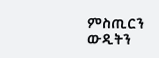ምስጢርን ውዲትን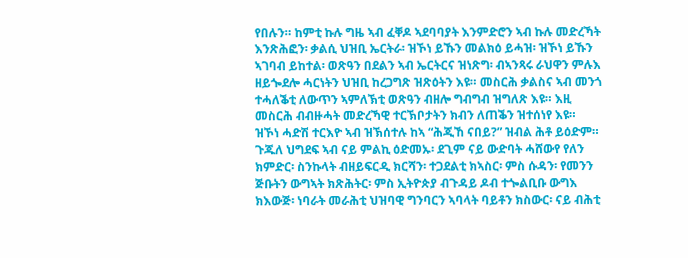የበሉን። ከምቲ ኩሉ ግዜ ኣብ ፈቐዶ ኣደባባያት እንምድሮን ኣብ ኩሉ መድረኻት እንጽሕፎን፡ ቃልሲ ህዝቢ ኤርትራ፡ ዝኾነ ይኹን መልክዕ ይሓዝ፡ ዝኾነ ይኹን ኣገባብ ይከተል፡ ወጽዓን በደልን ኣብ ኤርትርና ዝነጽግ፡ ብኣንጻሩ ራህዋን ምሉእ ዘይጐደሎ ሓርነትን ህዝቢ ከረጋግጽ ዝጽዕትን እዩ። መስርሕ ቃልስና ኣብ መንጎ ተሓለቕቲ ለውጥን ኣምለኽቲ ወጽዓን ብዘሎ ግብግብ ዝግለጽ እዩ። እዚ መስርሕ ብብዙሓት መድረኻዊ ተርኽቦታትን ክብን ለጠቕን ዝተሰነየ እዩ። ዝኾነ ሓድሽ ተርእዮ ኣብ ዝኽሰተሉ ከኣ “ሕጂኸ ናበይ?” ዝብል ሕቶ ይዕድም። ጉጁለ ህግደፍ ኣብ ናይ ምልኪ ዕድመኡ፡ ደጊም ናይ ውድባት ሓሸውየ የለን ክምድር፡ ስንኩላት ብዘይፍርዲ ክርሻን፡ ተጋደልቲ ክኣስር፡ ምስ ሱዳን፡ የመንን ጅቡትን ውግኣት ክጽሕትር፡ ምስ ኢትዮጵያ ብጉዳይ ዶብ ተጐልቢቡ ውግእ ክእውጅ፡ ነባራት መራሕቲ ህዝባዊ ግንባርን ኣባላት ባይቶን ክስውር፡ ናይ ብሕቲ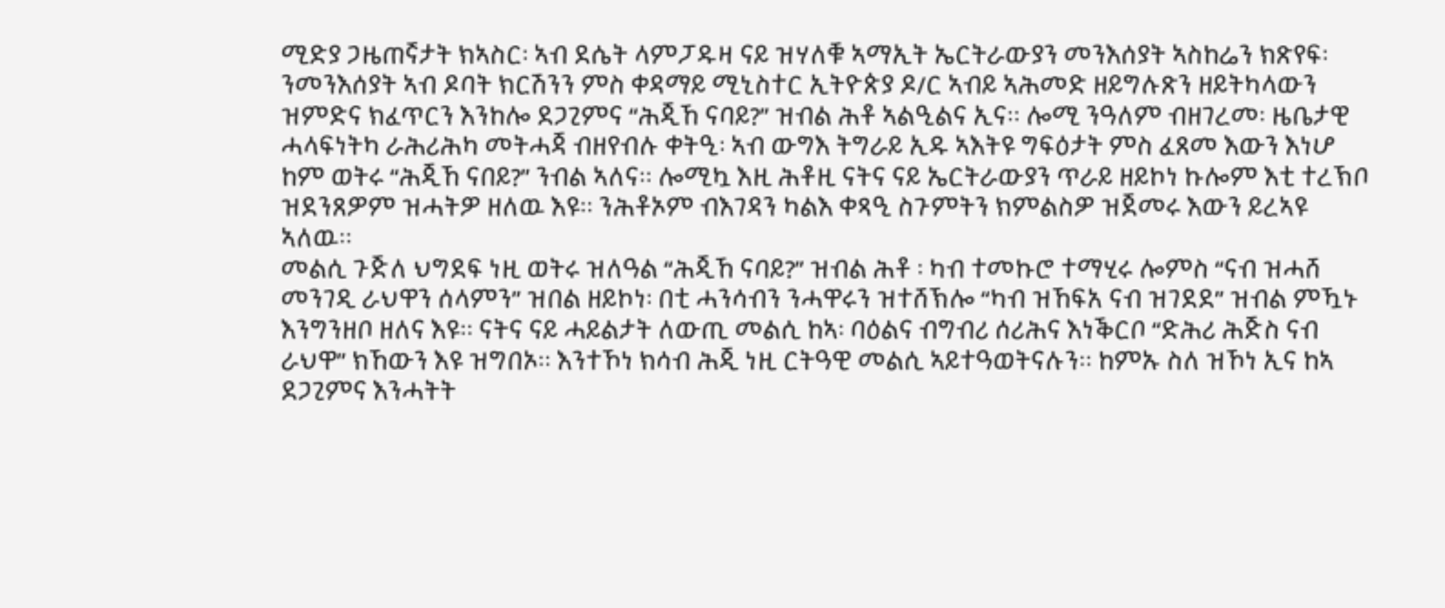ሚድያ ጋዜጠኛታት ክኣስር፡ ኣብ ደሴት ላምፓዱዛ ናይ ዝሃለቑ ኣማኢት ኤርትራውያን መንእሰያት ኣስከሬን ክጽየፍ፡ ንመንእሰያት ኣብ ዶባት ክርሽንን ምስ ቀዳማይ ሚኒስተር ኢትዮጵያ ዶ/ር ኣብይ ኣሕመድ ዘይግሉጽን ዘይትካላውን ዝምድና ክፈጥርን እንከሎ ደጋጊምና “ሕጂኸ ናባይ?” ዝብል ሕቶ ኣልዒልና ኢና። ሎሚ ንዓለም ብዘገረመ፡ ዜቤታዊ ሓላፍነትካ ራሕሪሕካ መትሓጃ ብዘየብሉ ቀትዒ፡ ኣብ ውግእ ትግራይ ኢዱ ኣእትዩ ግፍዕታት ምስ ፈጸመ እውን እነሆ ከም ወትሩ “ሕጂኸ ናበይ?” ንብል ኣለና። ሎሚኳ እዚ ሕቶዚ ናትና ናይ ኤርትራውያን ጥራይ ዘይኮነ ኩሎም እቲ ተረኽቦ ዝደንጸዎም ዝሓትዎ ዘለዉ እዩ። ንሕቶኦም ብእገዳን ካልእ ቀጻዒ ስጉምትን ክምልስዎ ዝጀመሩ እውን ይረኣዩ ኣለዉ።
መልሲ ጉጅለ ህግደፍ ነዚ ወትሩ ዝለዓል “ሕጂኸ ናባይ?” ዝብል ሕቶ ፡ ካብ ተመኩሮ ተማሂሩ ሎምስ “ናብ ዝሓሸ መንገዲ ራህዋን ሰላምን” ዝበል ዘይኮነ፡ በቲ ሓንሳብን ንሓዋሩን ዝተሸኽሎ “ካብ ዝኸፍአ ናብ ዝገደደ” ዝብል ምዃኑ እንግንዘቦ ዘለና እዩ። ናትና ናይ ሓይልታት ለውጢ መልሲ ከኣ፡ ባዕልና ብግብሪ ሰሪሕና እነቕርቦ “ድሕሪ ሕጅስ ናብ ራህዋ” ክኸውን እዩ ዝግበኦ። እንተኾነ ክሳብ ሕጂ ነዚ ርትዓዊ መልሲ ኣይተዓወትናሉን። ከምኡ ስለ ዝኾነ ኢና ከኣ ደጋጊምና እንሓትት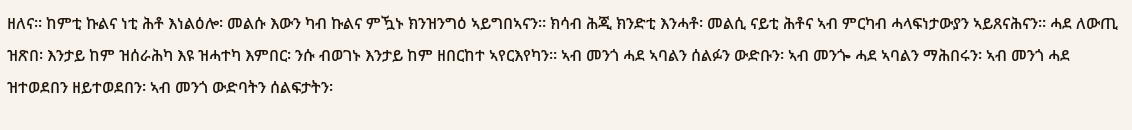ዘለና። ከምቲ ኩልና ነቲ ሕቶ እነልዕሎ፡ መልሱ እውን ካብ ኩልና ምዃኑ ክንዝንግዕ ኣይግበኣናን። ክሳብ ሕጂ ክንድቲ እንሓቶ፡ መልሲ ናይቲ ሕቶና ኣብ ምርካብ ሓላፍነታውያን ኣይጸናሕናን። ሓደ ለውጢ ዝጽበ፡ እንታይ ከም ዝሰራሕካ እዩ ዝሓተካ እምበር፡ ንሱ ብወገኑ እንታይ ከም ዘበርከተ ኣየርእየካን። ኣብ መንጎ ሓደ ኣባልን ሰልፉን ውድቡን፡ ኣብ መንጐ ሓደ ኣባልን ማሕበሩን፡ ኣብ መንጎ ሓደ ዝተወደበን ዘይተወደበን፡ ኣብ መንጎ ውድባትን ሰልፍታትን፡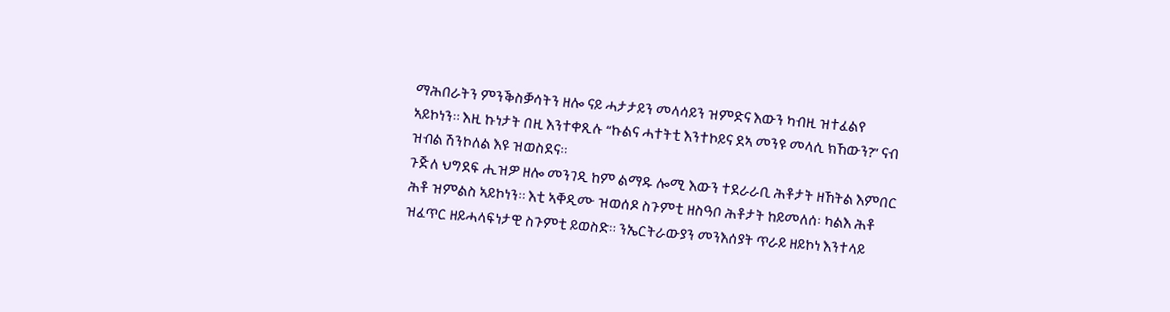ማሕበራትን ምንቕስቓሳትን ዘሎ ናይ ሓታታይን መላሳይን ዝምድና እውን ካብዚ ዝተፈልየ ኣይኮነን። እዚ ኩነታት በዚ እንተቀጺሉ “ኩልና ሓተትቲ እንተኮይና ደኣ መንዩ መላሲ ክኸውን?” ናብ ዝብል ሽንኮለል እዩ ዝወስደና።
ጉጅለ ህግደፍ ሒዝዎ ዘሎ መንገዲ ከም ልማዱ ሎሚ እውን ተደራራቢ ሕቶታት ዘኸትል እምበር ሕቶ ዝምልስ ኣይኮነን። እቲ ኣቐዲሙ ዝወሰዶ ስጉምቲ ዘስዓቦ ሕቶታት ከይመለሰ፡ ካልእ ሕቶ ዝፈጥር ዘይሓላፍነታዊ ስጉምቲ ይወስድ። ንኤርትራውያን መንእሰያት ጥራይ ዘይኮነ እንተላይ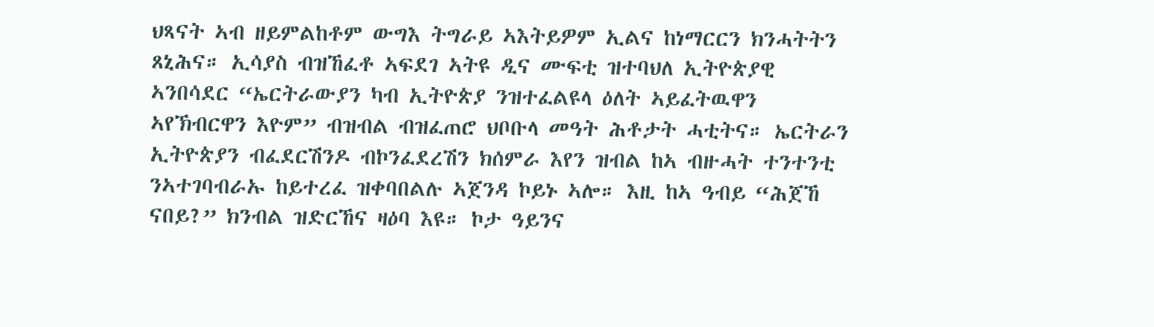ህጻናት ኣብ ዘይምልከቶም ውግእ ትግራይ ኣእትይዎም ኢልና ከነማርርን ክንሓትትን ጸኒሕና። ኢሳያስ ብዝኸፈቶ ኣፍደገ ኣትዩ ዲና ሙፍቲ ዝተባህለ ኢትዮጵያዊ ኣንበሳደር “ኤርትራውያን ካብ ኢትዮጵያ ንዝተፈልዩላ ዕለት ኣይፈትዉዋን ኣየኽብርዋን እዮም” ብዝብል ብዝፈጠሮ ህቦቡላ መዓት ሕቶታት ሓቲትና። ኤርትራን ኢትዮጵያን ብፈደርሽንዶ ብኮንፈደረሽን ክሰምራ እየን ዝብል ከኣ ብዙሓት ተንተንቲ ንኣተገባብራኡ ከይተረፈ ዝቀባበልሉ ኣጀንዳ ኮይኑ ኣሎ። እዚ ከኣ ዓብይ “ሕጀኸ ናበይ?” ክንብል ዝድርኸና ዛዕባ እዩ። ኮታ ዓይንና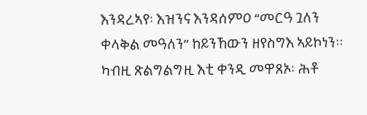እንዳረኣየ፡ እዝንና እንዳሰምዐ “መርዓ ጓለን ቀላቅል መዓለን” ከይንኸውን ዘየስግእ ኣይኮነን። ካብዚ ጽልግልግዚ እቲ ቀንዲ መዋጸኦ፡ ሕቶ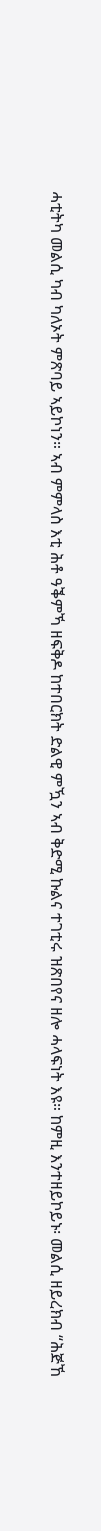ሓቲትካ መልሲ ካብ ካለኦት ምጽባይ ኣይኮነን። ኣብ ምምላስ እቲ ሕቶ ዓቕምኻ ዘፍቅዶ ከተበርክት ድልዊ ምዃን ኣብ ቅድሚ ኩልና ተገቲሩ ዝጽበየና ዘሎ ሓላፍነት እዩ። ከምዚ እንተዘይኮይኑ፡ መልሲ ዘይረክብ “ሕጅኸ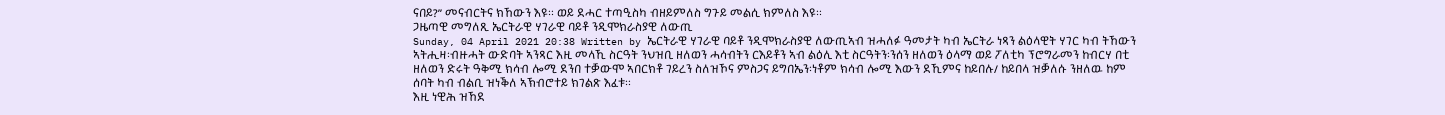ናበይ?” መናብርትና ክኸውን እዩ። ወይ ደሓር ተጣዒስካ ብዘይምለስ ግጉይ መልሲ ክምለስ እዩ።
ጋዜጣዊ መግለጺ ኤርትራዊ ሃገራዊ ባይቶ ንዲሞክራስያዊ ለውጢ
Sunday, 04 April 2021 20:38 Written by ኤርትራዊ ሃገራዊ ባይቶ ንዲሞክራስያዊ ለውጢኣብ ዝሓለፉ ዓመታት ካብ ኤርትራ ነጻን ልዕላዊት ሃገር ካብ ትኸውን ኣትሒዛ፡ብዙሓት ውድባት ኣንጻር እዚ መላኺ ስርዓት ንህዝቢ ዘለወን ሓሳብትን ርእይቶን ኣብ ልዕሊ እቲ ስርዓትን፡ንሰን ዘለወን ዕላማ ወይ ፖለቲካ ፕሮግራመን ከብርሃ በቲ ዘለወን ድሩት ዓቅሚ ክሳብ ሎሚ ደንበ ተቓውሞ ኣበርክቶ ገይረን ስለዝኾና ምስጋና ይግበኤን፡ነቶም ክሳብ ሎሚ እውን ደኺምና ከይበሉ/ ከይበላ ዝቓለሱ ንዘለዉ ከም ሰባት ካብ ብልቢ ዝነቕለ ኣኽብሮተይ ክገልጽ እፈቱ።
እዚ ነዊሕ ዝኸደ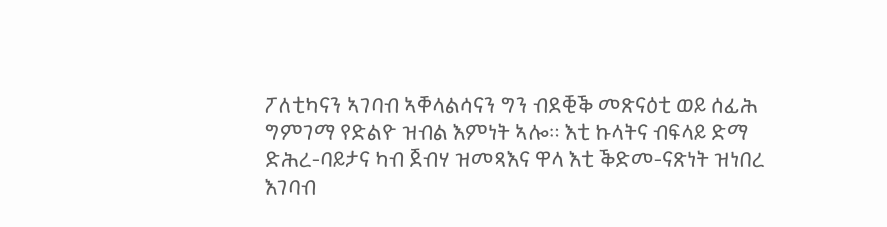ፖለቲካናን ኣገባብ ኣቐላልሳናን ግን ብደቒቕ መጽናዕቲ ወይ ሰፊሕ ግምገማ የድልዮ ዝብል እምነት ኣሎ። እቲ ኩላትና ብፍላይ ድማ ድሕረ-ባይታና ካብ ጀብሃ ዝመጻእና ዋላ እቲ ቕድመ-ናጽነት ዝነበረ እገባብ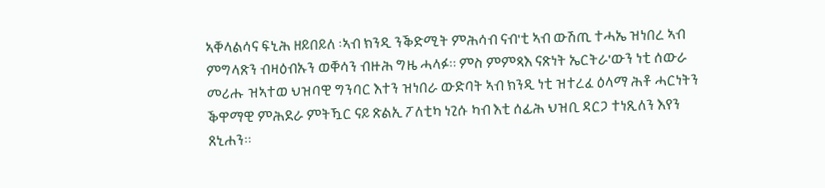ኣቐላልሳና ፍኒሕ ዘይበይለ ፡ኣብ ክንዲ ንቕድሚት ምሕሳብ ናብ'ቲ ኣብ ውሽጢ ተሓኤ ዝነበረ ኣብ ምግላጽን ብዛዕብኡን ወቐሳን ብዙሕ ግዜ ሓላፉ። ምስ ምምጻእ ናጽነት ኤርትራ'ውን ነቲ ሰውራ መሪሑ ዝኣተወ ህዝባዊ ግንባር እተን ዝነበራ ውድባት ኣብ ክንዲ ነቲ ዝተረፈ ዕላማ ሕቶ ሓርነትን ቕዋማዊ ምሕደራ ምትዃር ናይ ጽልኢ ፖለቲካ ነጊሱ ካብ እቲ ሰፊሕ ህዝቢ ዳርጋ ተነጺለን እየን ጸኒሐን።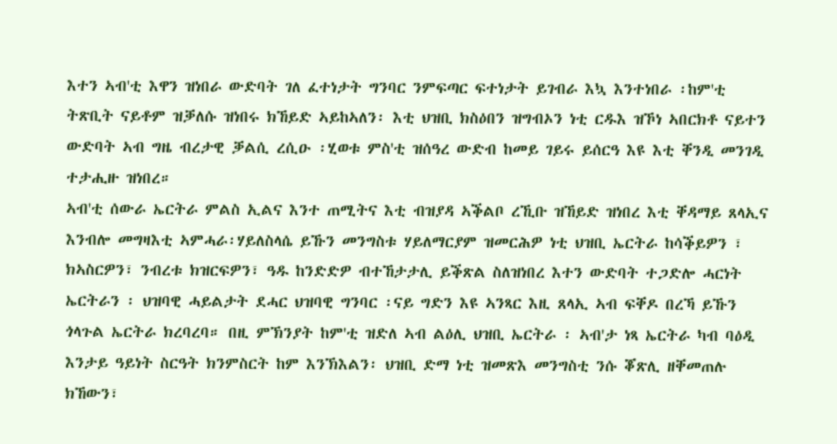እተን ኣብ'ቲ እዋን ዝነበራ ውድባት ገለ ፈተነታት ግንባር ንምፍጣር ፍተነታት ይገብራ እኳ እንተነበራ ፡ከም'ቲ ትጽቢት ናይቶም ዝቓለሱ ዝነበሩ ክኸይድ ኣይከኣለን፡ እቲ ህዝቢ ክስዕበን ዝግብኦን ነቲ ርዱእ ዝኾነ ኣበርክቶ ናይተን ውድባት ኣብ ግዜ ብረታዊ ቓልሲ ረሲዑ ፡ሂወቱ ምስ'ቲ ዝሰዓረ ውድብ ከመይ ገይሩ ይሰርዓ እዩ እቲ ቐንዲ መንገዲ ተታሒዙ ዝነበረ።
ኣብ'ቲ ሰውራ ኤርትራ ምልስ ኢልና እንተ ጠሚትና እቲ ብዝያዳ ኣቕልቦ ረኺቡ ዝኸይድ ዝነበረ እቲ ቐዳማይ ጸላኢና እንብሎ መግዛእቲ ኣምሓራ፡ሃይለስላሴ ይኹን መንግስቱ ሃይለማርያም ዝመርሕዎ ነቲ ህዝቢ ኤርትራ ከሳቕይዎን ፣ ክኣስርዎን፣ ንብረቱ ክዝርፍዎን፣ ዓዱ ከንድድዎ ብተኸታታሊ ይቕጽል ስለዝነበረ እተን ውድባት ተጋድሎ ሓርነት ኤርትራን ፡ ህዝባዊ ሓይልታት ደሓር ህዝባዊ ግንባር ፡ናይ ግድን እዩ ኣንጻር እዚ ጸላኢ ኣብ ፍቐዶ በረኻ ይኹን ጎላጉል ኤርትራ ክረባረባ። በዚ ምኽንያት ከም'ቲ ዝድለ ኣብ ልዕሊ ህዝቢ ኤርትራ ፡ ኣብ'ታ ነጻ ኤርትራ ካብ ባዕዲ እንታይ ዓይነት ስርዓት ክንምስርት ከም እንኽእልን፡ ህዝቢ ድማ ነቲ ዝመጽእ መንግስቲ ንሱ ቖጽሊ ዘቐመጠሉ ክኸውን፣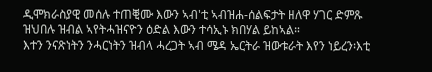ዲሞክራስያዊ መሰሉ ተጠቒሙ እውን ኣብ'ቲ ኣብዝሐ-ሰልፍታት ዘለዋ ሃገር ድምጹ ዝህበሉ ዝብል ኣየትሓዝናዮን ዕድል እውን ተሳኢኑ ክበሃል ይከኣል።
እተን ንናጽነትን ንሓርነትን ዝብላ ሓረጋት ኣብ ሜዳ ኤርትራ ዝውቱራት እየን ነይረን፡እቲ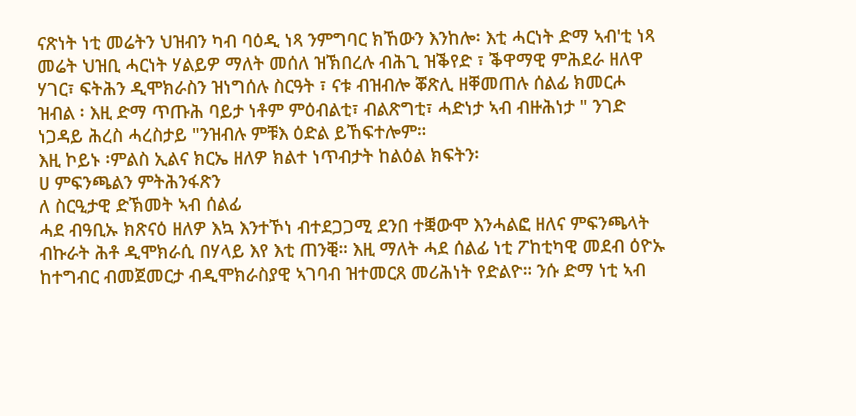ናጽነት ነቲ መሬትን ህዝብን ካብ ባዕዲ ነጻ ንምግባር ክኸውን እንከሎ፡ እቲ ሓርነት ድማ ኣብ'ቲ ነጻ መሬት ህዝቢ ሓርነት ሃልይዎ ማለት መሰለ ዝኽበረሉ ብሕጊ ዝቕየድ ፣ ቕዋማዊ ምሕደራ ዘለዋ ሃገር፣ ፍትሕን ዲሞክራስን ዝነግሰሉ ስርዓት ፣ ናቱ ብዝብሎ ቖጽሊ ዘቐመጠሉ ሰልፊ ክመርሖ ዝብል ፡ እዚ ድማ ጥጡሕ ባይታ ነቶም ምዕብልቲ፣ ብልጽግቲ፣ ሓድነታ ኣብ ብዙሕነታ " ንገድ ነጋዳይ ሕረስ ሓረስታይ "ንዝብሉ ምቹእ ዕድል ይኸፍተሎም።
እዚ ኮይኑ ፡ምልስ ኢልና ክርኤ ዘለዎ ክልተ ነጥብታት ከልዕል ክፍትን፡
ሀ ምፍንጫልን ምትሕንፋጽን
ለ ስርዒታዊ ድኽመት ኣብ ሰልፊ
ሓደ ብዓቢኡ ክጽናዕ ዘለዎ እኳ እንተኾነ ብተደጋጋሚ ደንበ ተቛውሞ እንሓልፎ ዘለና ምፍንጫላት ብኩራት ሕቶ ዲሞክራሲ በሃላይ እየ እቲ ጠንቒ። እዚ ማለት ሓደ ሰልፊ ነቲ ፖከቲካዊ መደብ ዕዮኡ ከተግብር ብመጀመርታ ብዲሞክራስያዊ ኣገባብ ዝተመርጸ መሪሕነት የድልዮ። ንሱ ድማ ነቲ ኣብ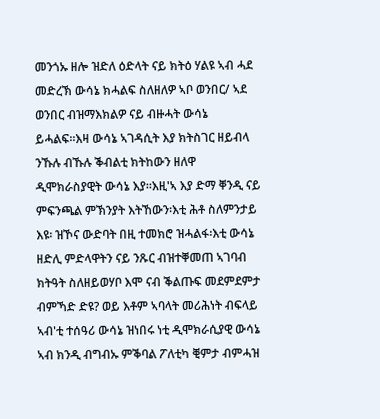መንጎኡ ዘሎ ዝድለ ዕድላት ናይ ክትዕ ሃልዩ ኣብ ሓደ መድረኽ ውሳኔ ክሓልፍ ስለዘለዎ ኣቦ ወንበር/ ኣደ ወንበር ብዝማእክልዎ ናይ ብዙሓት ውሳኔ ይሓልፍ።እዛ ውሳኔ ኣገዳሲት እያ ክትስገር ዘይብላ ንኹሉ ብኹሉ ቕብልቲ ክትከውን ዘለዋ ዲሞክራስያዊት ውሳኔ እያ።እዚ'ኣ እያ ድማ ቐንዲ ናይ ምፍንጫል ምኽንያት እትኸውን፡እቲ ሕቶ ስለምንታይ እዩ፡ ዝኾና ውድባት በዚ ተመክሮ ዝሓልፋ፡እቲ ውሳኔ ዘድሊ ምድላዋትን ናይ ንጹር ብዝተቐመጠ ኣገባብ ክትዓት ስለዘይወሃቦ እሞ ናብ ቕልጡፍ መደምደምታ ብምኻድ ድዩ? ወይ እቶም ኣባላት መሪሕነት ብፍላይ ኣብ'ቲ ተሰዓሪ ውሳኔ ዝነበሩ ነቲ ዲሞክራሲያዊ ውሳኔ ኣብ ክንዲ ብግብኡ ምቕባል ፖለቲካ ቒምታ ብምሓዝ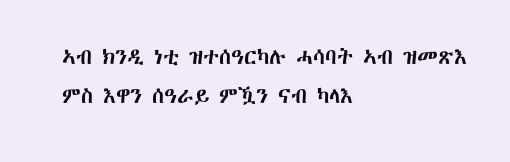ኣብ ክንዲ ነቲ ዝተሰዓርካሉ ሓሳባት ኣብ ዝመጽእ ምስ እዋን ሰዓራይ ምዃን ናብ ካላእ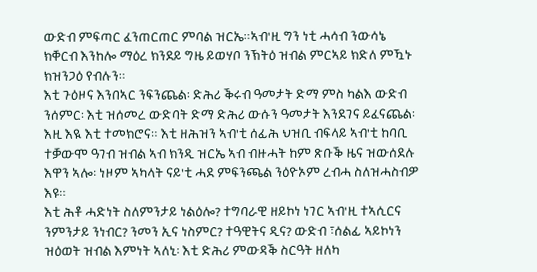ውድብ ምፍጣር ፈንጠርጠር ምባል ዝርኤ።ኣብ'ዚ ግን ነቲ ሓሳብ ንውሳኔ ክቐርብ እንከሎ ማዕረ ክንደይ ግዜ ይወሃቦ ንኽትዕ ዝብል ምርኣይ ክድለ ምዃኑ ክዝንጋዕ የብሉን።
እቲ ጉዕዞና እንበኣር ንፍንጨል፡ ድሕሪ ቕሩብ ዓመታት ድማ ምስ ካልእ ውድብ ንሰምር፡ እቲ ዝሰመረ ውድባት ድማ ድሕሪ ውሱን ዓመታት እንደገና ይፈናጨል፡ እዚ እዪ እቲ ተመክሮና። እቲ ዘሕዝን ኣብ'ቲ ሰፊሕ ህዝቢ ብፍላይ ኣብ'ቲ ከባቢ ተቓውሞ ዓገብ ዝብል ኣብ ክንዲ ዝርኤ ኣብ ብዙሓት ከም ጽቡቕ ዜና ዝውሰደሉ እዋን ኣሎ፡ ነዞም ኣካላት ናይ'ቲ ሓደ ምፍንጫል ንዕዮኦም ረብሓ ስለዝሓስብዎ እዩ።
እቲ ሕቶ ሓድነት ስለምንታይ ነልዕሎ? ተግባራዊ ዘይኮነ ነገር ኣብ'ዚ ተኣሲርና ንምንታይ ንነብር? ንመን ኢና ነስምር? ተዓዊትና ዲና? ውድብ ፣ሰልፊ ኣይኮነን ዝዕወት ዝብል እምነት ኣለኒ፡ እቲ ድሕሪ ምውዳቕ ስርዓት ዘለካ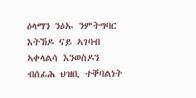ዕላማን ንዕኡ ንምትግባር እትኸዶ ናይ ኣገባብ ኣቀላልሳ እንወስዶን ብሰፊሕ ህዝቢ ተቐባልነት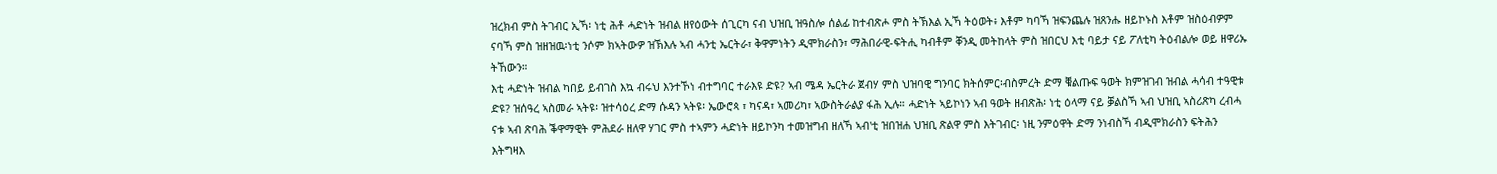ዝረክብ ምስ ትገብር ኢኻ፡ ነቲ ሕቶ ሓድነት ዝብል ዘየዕውት ሰጊርካ ናብ ህዝቢ ዝዓስሎ ሰልፊ ከተብጽሖ ምስ ትኽእል ኢኻ ትዕወት፥ እቶም ካባኻ ዝፍንጨሉ ዝጸንሑ ዘይኮኑስ እቶም ዝስዕብዎም ናባኻ ምስ ዝዘዝዉ፡ነቲ ንሶም ክኣትውዎ ዝኽእሉ ኣብ ሓንቲ ኤርትራ፣ ቅዋምነትን ዲሞክራስን፣ ማሕበራዊ-ፍትሒ ካብቶም ቐንዲ መትከላት ምስ ዝበርህ እቲ ባይታ ናይ ፖለቲካ ትዕብልሎ ወይ ዘዋሪኡ ትኸውን።
እቲ ሓድነት ዝብል ካበይ ይብገስ እኳ ብሩህ እንተኾነ ብተግባር ተራእዩ ድዩ? ኣብ ሜዳ ኤርትራ ጀብሃ ምስ ህዝባዊ ግንባር ክትሰምር፡ብስምረት ድማ ቑልጡፍ ዓወት ክምዝገብ ዝብል ሓሳብ ተዓዊቱ ድዩ? ዝሰዓረ ኣስመራ ኣትዩ፡ ዝተሳዕረ ድማ ሱዳን ኣትዩ፡ ኤውሮጳ ፣ ካናዳ፣ ኣመሪካ፣ ኣውስትራልያ ፋሕ ኢሉ። ሓድነት ኣይኮነን ኣብ ዓወት ዘብጽሕ፡ ነቲ ዕላማ ናይ ቓልስኻ ኣብ ህዝቢ ኣስሪጽካ ረብሓ ናቱ ኣብ ጽባሕ ቕዋማዊት ምሕደራ ዘለዋ ሃገር ምስ ተኣምን ሓድነት ዘይኮንካ ተመዝግብ ዘለኻ ኣብ'ቲ ዝበዝሐ ህዝቢ ጽልዋ ምስ እትገብር፡ ነዚ ንምዕዋት ድማ ንነብስኻ ብዲሞክራስን ፍትሕን እትግዛእ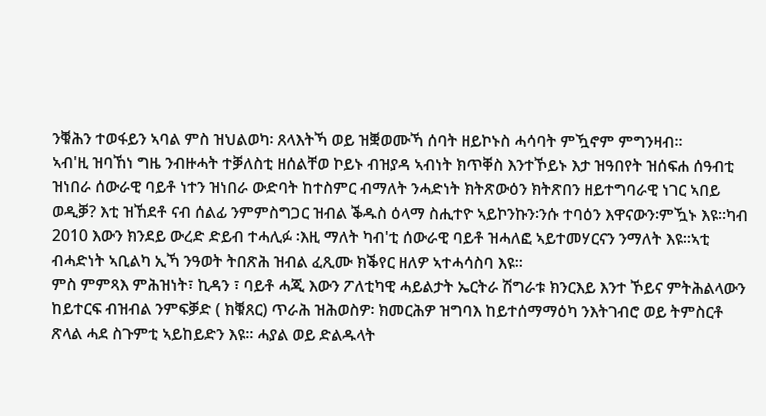ንቑሕን ተወፋይን ኣባል ምስ ዝህልወካ፡ ጸላእትኻ ወይ ዝቛወሙኻ ሰባት ዘይኮኑስ ሓሳባት ምዃኖም ምግንዛብ።
ኣብ'ዚ ዝባኸነ ግዜ ንብዙሓት ተቓለስቲ ዘሰልቸወ ኮይኑ ብዝያዳ ኣብነት ክጥቐስ እንተኾይኑ እታ ዝዓበየት ዝሰፍሐ ሰዓብቲ ዝነበራ ሰውራዊ ባይቶ ነተን ዝነበራ ውድባት ከተስምር ብማለት ንሓድነት ክትጽውዕን ክትጽበን ዘይተግባራዊ ነገር ኣበይ ወዲቓ? እቲ ዝኸደቶ ናብ ሰልፊ ንምምስግጋር ዝብል ቕዱስ ዕላማ ስሒተዮ ኣይኮንኩን፡ንሱ ተባዕን እዋናውን፡ምዃኑ እዩ።ካብ 2010 እውን ክንደይ ውረድ ድይብ ተሓሊፉ ፡እዚ ማለት ካብ'ቲ ሰውራዊ ባይቶ ዝሓለፎ ኣይተመሃርናን ንማለት እዩ።ኣቲ ብሓድነት ኣቢልካ ኢኻ ንዓወት ትበጽሕ ዝብል ፈጺሙ ክቕየር ዘለዎ ኣተሓሳስባ እዩ።
ምስ ምምጻእ ምሕዝነት፣ ኪዳን ፣ ባይቶ ሓጂ እውን ፖለቲካዊ ሓይልታት ኤርትራ ሽግራቱ ክንርእይ እንተ ኾይና ምትሕልላውን ከይተርፍ ብዝብል ንምፍቓድ ( ክቑጸር) ጥራሕ ዝሕወስዎ፡ ክመርሕዎ ዝግባእ ከይተሰማማዕካ ንእትገብሮ ወይ ትምስርቶ ጽላል ሓደ ስጉምቲ ኣይከይድን እዩ። ሓያል ወይ ድልዱላት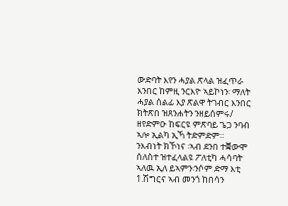ውድባት እየን ሓያል ጽላል ዝፈጥራ እንበር ከምዚ ንርእዮ ኣይኮነን፡ ማለት ሓያል ሰልፊ እያ ጽልዋ ትገብር እንበር ክትጽበ ዝጸንሐትን ንዘይሰምሩ/ ዘየድምዑ ከፍርዩ ምጽባይ ጌጋ ንባብ ኣሎ ኢልካ ኢኻ ትድምድም።
ንእብነት ክኾነና ፡ኣብ ደንበ ተቛውሞ ሰለስተ ዝተፈላልዩ ፖለቲካ ሓሳባት ኣለዉ ኢለ ይኣምን፡ንሶም ድማ እቲ
1.ሽግርና ኣብ መንጎ ከበሳን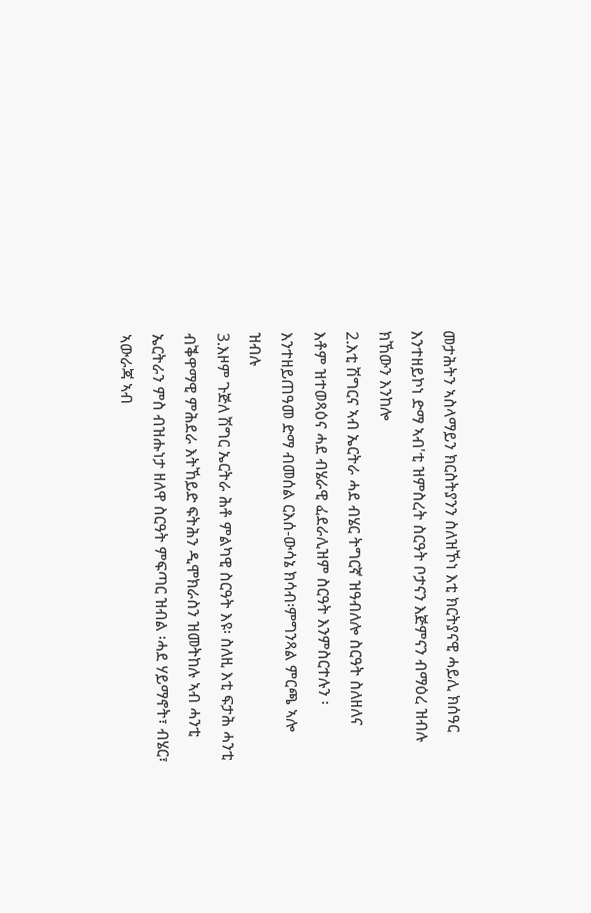መታሕትን ኣስላማይን ክርስትያንን ስለዝኾነ እቲ ክርትያናዊ ሓይሊ ክሰዓር እንተዘይኮነ ድማ ኣብ'ቲ ዝምስረት ስርዓት ቦታናን እጅምናን ብማዕረ ዝብሉ ክኸውን እንከሎ
2.እቲ ሽግርና ኣብ ኤርትራ ሓደ ብሄር ትግርኛ ዝዓብለሎ ስርዓት ስለዘለና እቶም ዝተወጻዕና ሓደ ብሄራዊ ፈደራሊዝም ስርዓት እንምስርተሉን ፡እንተዘይጠዓመ ድማ ብመሰል ርእሰ-ውሳኔ ክሳብ፡ምግንጻል ምርጫ ኣሎ ዝብሉ
3.እዞም ጉጅለ ሽግር ኤርትራ ሕቶ ምልካዊ ስርዓት እዩ፡ ስለዚ እቲ ፍታሕ ሓንቲ ብቕዋማዊ ምሕደራ እትኸይድ ፍትሕን ዲሞክራስን ዝመትከሉ ኣብ ሓንቲ ኤርትራን ምስ ብዝሑነታ ዘለዋ ስርዓት ምፍጣር ዝብል ፡ሓደ ሃይማኖት፣ ብሄር፣ ኣውራጃ ኣብ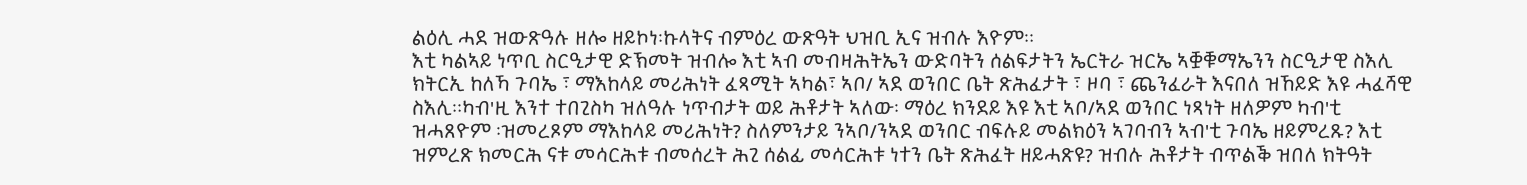ልዕሊ ሓደ ዝውጽዓሉ ዘሎ ዘይኮነ፡ኩላትና ብምዕረ ውጽዓት ህዝቢ ኢና ዝብሉ እዮም።
እቲ ካልኣይ ነጥቢ ስርዒታዊ ድኽመት ዝብሎ እቲ ኣብ መብዛሕትኤን ውድባትን ሰልፍታትን ኤርትራ ዝርኤ ኣቛቑማኤንን ስርዒታዊ ስእሊ ክትርኢ ከለኻ ጉባኤ ፣ ማእከላይ መሪሕነት ፈጻሚት ኣካል፣ ኣቦ/ ኣደ ወንበር ቤት ጽሕፈታት ፣ ዞባ ፣ ጨንፈራት እናበለ ዝኸይድ እዩ ሓፈሻዊ ስእሊ።ካብ'ዚ እንተ ተበጊስካ ዝለዓሉ ነጥብታት ወይ ሕቶታት ኣለው፡ ማዕረ ክንደይ እዩ እቲ ኣቦ/ኣደ ወንበር ነጻነት ዘለዎም ካብ'ቲ ዝሓጸዮም ፡ዝመረጾም ማእከላይ መሪሕነት? ስለምንታይ ንኣቦ/ንኣደ ወንበር ብፍሉይ መልክዕን ኣገባብን ኣብ'ቲ ጉባኤ ዘይምረጹ? እቲ ዝምረጽ ክመርሕ ናቱ መሳርሕቱ ብመሰረት ሕጊ ሰልፊ መሳርሕቱ ነተን ቤት ጽሕፈት ዘይሓጽዩ? ዝብሉ ሕቶታት ብጥልቕ ዝበለ ክትዓት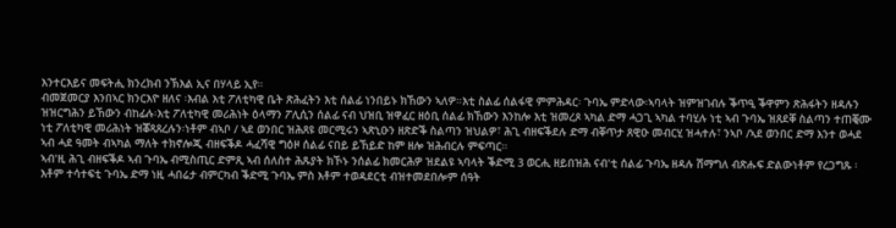እንተርእይና መፍትሒ ክንረክብ ንኽእል ኢና በሃላይ ኢየ።
ብመጀመርያ እንበኣር ክንርእዮ ዘለና ፡እብል እቲ ፖለቲካዊ ቤት ጽሕፈትን እቲ ሰልፊ ነንበይኑ ክኸውን ኣለዎ።እቲ ስልፊ ሰልፋዊ ምምሕዳር፡ ጉባኤ ምድላው፡ኣባላት ዝምዝገብሉ ቕጥዒ ቕዋምን ጽሕፋትን ዘዳሉን ዝዝርግሕን ይኸውን ብከፊሉ፡እቲ ፖለቲካዊ መሪሕነት ዕላማን ፖሊሲን ሰልፊ ናብ ህዝቢ ዝዋፈር ዘዕቢ ሰልፊ ክኸውን እንከሎ እቲ ዝመረጾ ኣካል ድማ ሓጋጊ ኣካል ተባሂሉ ነቲ ኣብ ጉባኤ ዝጸደቐ ስልጣን ተጠቒሙ ነቲ ፖለቲካዊ መሪሕነት ዝቖጻጸረሉን፡ነቶም ብኣቦ / ኣደ ወንበር ዝሕጸዩ መርሚሩን ኣጽኒዑን ዘጽድቕ ስልጣን ዝህልዎ፣ ሕጊ ብዘፍቕደሉ ድማ ብቐጥታ ጸዊዑ መብርሂ ዝሓተሉ፣ ንኣቦ /ኣደ ወንበር ድማ እንተ ወሓደ ኣብ ሓደ ዓመት ብኣካል ማለት ተክኖሎጂ ብዘፍቕዶ ሓፈሻዊ ግዕዞ ሰልፊ ናበይ ይኸይድ ከም ዘሎ ዝሕብርሉ ምፍጣር።
ኣብ'ዚ ሕጊ ብዘፍቕዶ ኣብ ጉባኤ ብሚስጢር ድምጺ ኣብ ሰለስተ ሕጹያት ክኾኑ ንሰልፊ ክመርሕዎ ዝደልዩ ኣባላት ቕድሚ 3 ወርሒ ዘይበዝሕ ናብ'ቲ ሰልፊ ጉባኤ ዘዳሉ ሽማግለ ብጽሑፍ ድልውነቶም የረጋግጹ ፡እቶም ተሳተፍቲ ጉባኤ ድማ ነዚ ሓበሬታ ብምርካብ ቕድሚ ጉባኤ ምስ እቶም ተወዳደርቲ ብዝተመደበሎም ሰዓት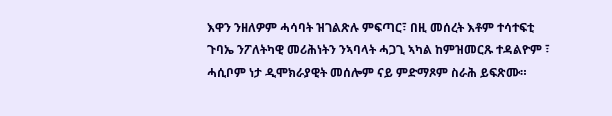እዋን ንዘለዎም ሓሳባት ዝገልጽሉ ምፍጣር፣ በዚ መሰረት እቶም ተሳተፍቲ ጉባኤ ንፖለትካዊ መሪሕነትን ንኣባላት ሓጋጊ ኣካል ከምዝመርጹ ተዳልዮም ፣ ሓሲቦም ነታ ዲሞክራያዊት መሰሎም ናይ ምድማጾም ስራሕ ይፍጽሙ።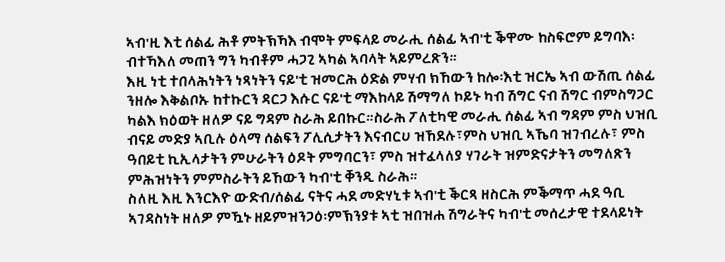ኣብ'ዚ እቲ ሰልፊ ሕቶ ምትኽኻእ ብሞት ምፍላይ መራሒ ሰልፊ ኣብ'ቲ ቕዋሙ ከስፍሮም ይግባእ፡ብተኻእለ መጠን ግን ካብቶም ሓጋጊ ኣካል ኣባላት ኣይምረጽን።
እዚ ነቲ ተበላሕነትን ነጻነትን ናይ'ቲ ዝመርሕ ዕድል ምሃብ ክኸውን ከሎ፡እቲ ዝርኤ ኣብ ውሽጢ ሰልፊ ንዘሎ እቅልቦኡ ከተኩርን ዳርጋ እሱር ናይ'ቲ ማእከላይ ሽማግለ ኮይኑ ካብ ሽግር ናብ ሽግር ብምስግጋር ካልእ ክዕወት ዘለዎ ናይ ግዳም ስራሕ ይበኩር።ስራሕ ፖለቲካዊ መራሒ ሰልፊ ኣብ ግዳም ምስ ህዝቢ ብናይ መድያ ኣቢሉ ዕላማ ሰልፍን ፖሊሲታትን እናብርሀ ዝኸደሉ፣ምስ ህዝቢ ኣኼባ ዝገብረሉ፣ ምስ ዓበይቲ ኪኢላታትን ምሁራትን ዕዶት ምግባርን፣ ምስ ዝተፈላለያ ሃገራት ዝምድናታትን መግለጽን ምሕዝነትን ምምስራትን ይኸውን ካብ'ቲ ቐንዲ ስራሕ።
ስለዚ እዚ እንርእዮ ውድብ/ሰልፊ ናትና ሓደ መድሃኒቱ ኣብ'ቲ ቕርጻ ዘስርሕ ምቕማጥ ሓደ ዓቢ ኣገዳስነት ዘለዎ ምዃኑ ዘይምዝንጋዕ፡ምኽንያቱ ኣቲ ዝበዝሐ ሽግራትና ካብ'ቲ መሰረታዊ ተደላይነት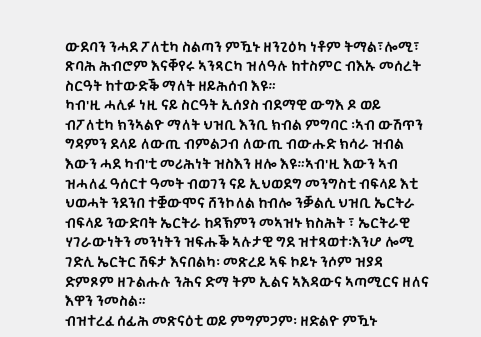ውደባን ንሓደ ፖለቲካ ስልጣን ምዃኑ ዘንጊዕካ ነቶም ትማል፣ሎሚ፣ ጽባሕ ሕብሮም እናቐየሩ ኣንጻርካ ዝለዓሉ ከተስምር ብእኡ መሰረት ስርዓት ከተውድቕ ማለት ዘይሕሰብ እዩ።
ካብ'ዚ ሓሊፉ ነዚ ናይ ስርዓት ኢሰያስ ብደማዊ ውግእ ዶ ወይ ብፖለቲካ ክንኣልዮ ማለት ህዝቢ እንቢ ክብል ምግባር ፡ኣብ ውሽጥን ግዳምን ደላይ ለውጢ ብምልጋብ ለውጢ ብውሑድ ክሳራ ዝብል እውን ሓደ ካብ'ቲ መሪሕነት ዝስእን ዘሎ እዩ።ኣብ'ዚ እውን ኣብ ዝሓለፈ ዓሰርተ ዓመት ብወገን ናይ ኢህወደግ መንግስቲ ብፍላይ እቲ ህወሓት ንደንበ ተቛውሞና ሸንኮለል ከብሎ ንቓልሲ ህዝቢ ኤርትራ ብፍላይ ንውድባት ኤርትራ ከዳኽምን መኣዝኑ ክስሕት ፣ ኤርትራዊ ሃገራውነትን መንነትን ዝፍሑቕ ኣሉታዊ ግደ ዝተጻወተ፡እንሆ ሎሚ ገድሊ ኤርትር ሽፍታ እናበልካ፡ መጽረይ ኣፍ ኮይኑ ንሶም ዝያዳ ድምጾም ዘጉልሑሉ ንሕና ድማ ትም ኢልና ኣእዳውና ኣጣሚርና ዘለና እዋን ንመስል።
ብዝተረፈ ሰፊሕ መጽናዕቲ ወይ ምግምጋም፡ ዘድልዮ ምዃኑ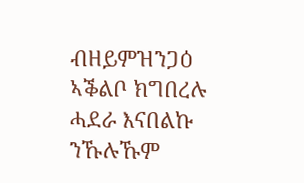ብዘይምዝንጋዕ ኣቕልቦ ክግበረሉ ሓደራ እናበልኩ ንኹሉኹም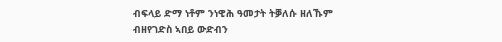ብፍላይ ድማ ነቶም ንነዊሕ ዓመታት ትቓለሱ ዘለኹም ብዘየገድስ ኣበይ ውድብን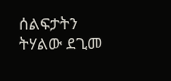ሰልፍታትን ትሃልው ደጊመ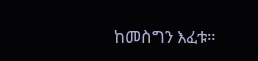ከመስግን እፈቱ።